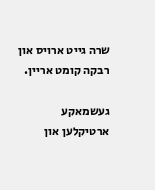שרה גייט ארויס און רבקה קומט אריין.

געשמאקע ארטיקלען און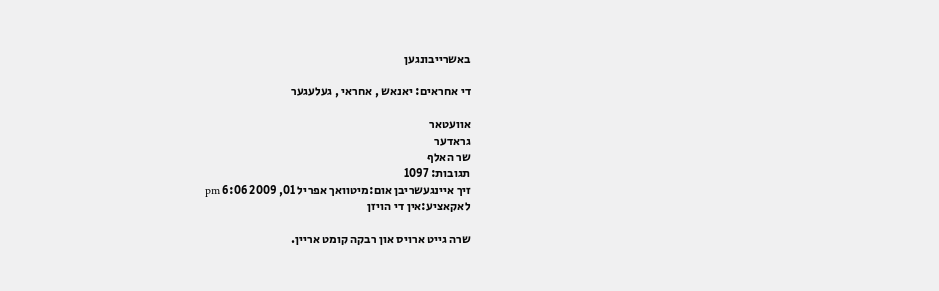באשרייבונגען

די אחראים: יאנאש , אחראי , געלעגער

אוועטאר
גראדער
שר האלף
תגובות: 1097
זיך איינגעשריבן אום:מיטוואך אפריל 01, 2009 6:06 pm
לאקאציע:אין די הויזן

שרה גייט ארויס און רבקה קומט אריין.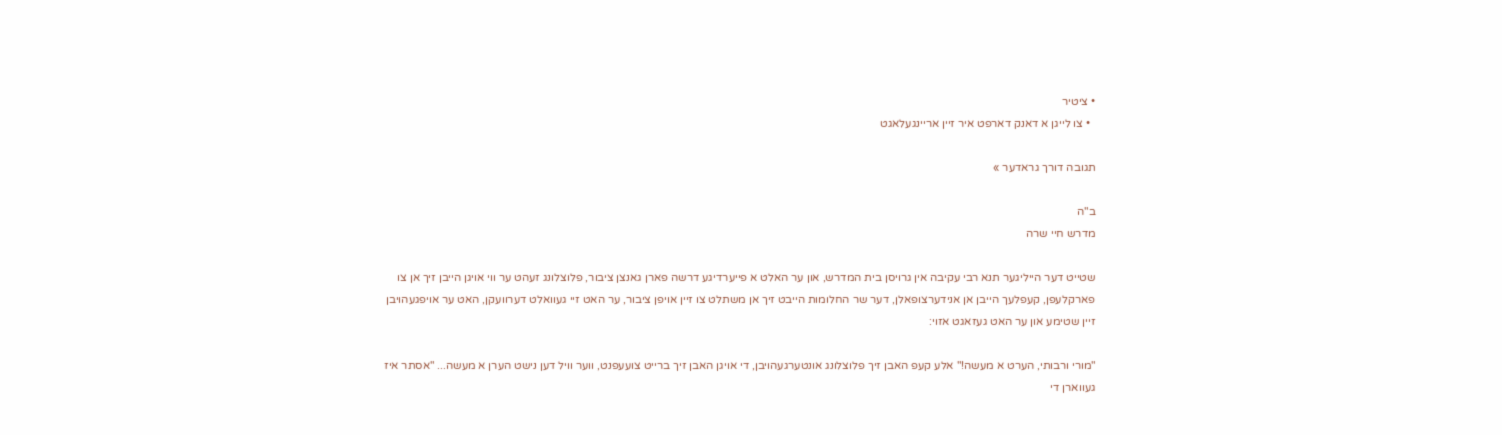• ציטיר
  • צו לייגן א דאנק דארפט איר זיין אריינגעלאגט

תגובה דורך גראדער »

ב"ה
מדרש חיי שרה

שטייט דער הייליגער תנא רבי עקיבה אין גרויסן בית המדרש, און ער האלט א פייערדיגע דרשה פארן גאנצן ציבור, פלוצלונג זעהט ער ווי אויגן הייבן זיך אן צו פארקלעפן, קעפלעך הייבן אן אנידערצופאלן, דער שר החלומות הייבט זיך אן משתלט צו זיין אויפן ציבור, ער האט זיי געוואלט דערוועקן, האט ער אויפגעהויבן זיין שטימע און ער האט געזאגט אזוי:

"מורי ורבותי, הערט א מעשה!" אלע קעפ האבן זיך פלוצלונג אונטערגעהויבן, די אויגן האבן זיך ברייט צועעפנט, ווער וויל דען נישט הערן א מעשה... "אסתר איז געווארן די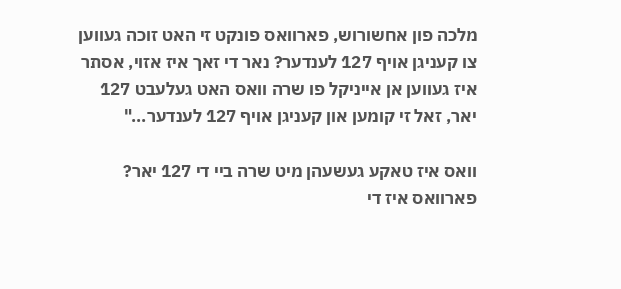מלכה פון אחשורוש, פארוואס פונקט זי האט זוכה געווען צו קעניגן אויף 127 לענדער? נאר די זאך איז אזוי, אסתר איז געווען אן אייניקל פו שרה וואס האט געלעבט 127 יאר, זאל זי קומען און קעניגן אויף 127 לענדער..."

וואס איז טאקע געשעהן מיט שרה ביי די 127 יאר? פארוואס איז די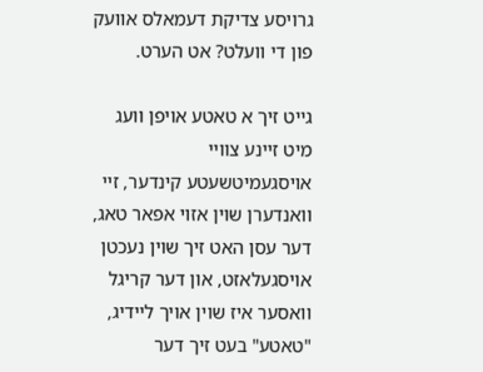גרויסע צדיקת דעמאלס אוועק פון די וועלט? אט הערט.

גייט זיך א טאטע אויפן וועג מיט זיינע צוויי אויסגעמיטשעטע קינדער, זיי וואנדערן שוין אזוי אפאר טאג, דער עסן האט זיך שוין נעכטן אויסגעלאזט, און דער קריגל וואסער איז שוין אויך ליידיג, "טאטע" בעט זיך דער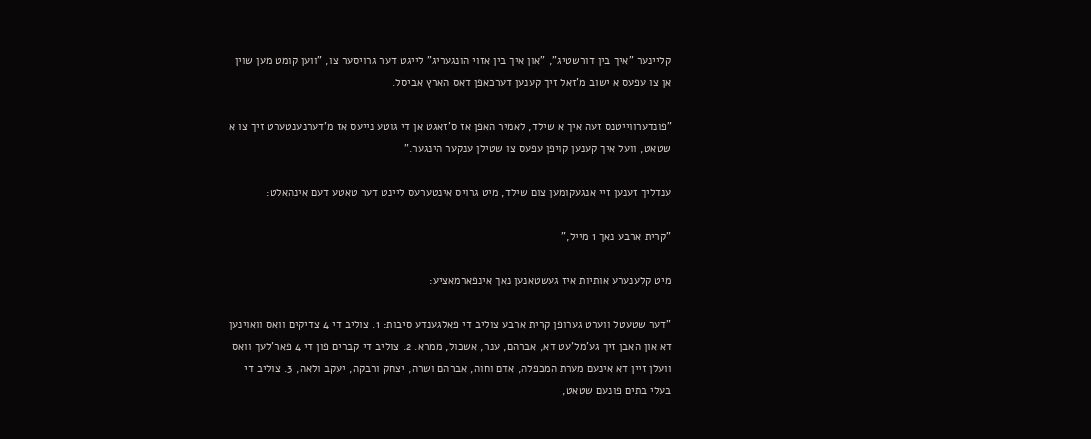קליינער "איך בין דורשטיג", "און איך בין אזוי הונגעריג" לייגט דער גרויסער צו, "ווען קומט מען שוין אן צו עפעס א ישוב מ'זאל זיך קענען דערכאפן דאס הארץ אביסל.

"פונדערווייטנס זעה איך א שילד, לאמיר האפן אז ס'זאגט אן די גוטע נייעס אז מ'דערנענטערט זיך צו א שטאט, וועל איך קענען קויפן עפעס צו שטילן ענקער הינגער."

ענדליך זענען זיי אנגעקומען צום שילד, מיט גרויס אינטערעס ליינט דער טאטע דעם אינהאלט:

"קרית ארבע נאך 1 מייל,"

מיט קלענערע אותיות איז געשטאנען נאך אינפארמאציע:

"דער שטעטל ווערט גערופן קרית ארבע צוליב די פאלגענדע סיבות: 1. צוליב די 4 צדיקים וואס וואוינען דא און האבן זיך גע'מל'עט דא, אברהם, ענר, אשכול, ממרא. 2. צוליב די קברים פון די 4 פאר'לעך וואס וועלן זיין דא אינעם מערת המכפלה, אדם וחוה, אברהם ושרה, יצחק ורבקה, יעקב ולאה, 3. צוליב די בעלי בתים פונעם שטאט,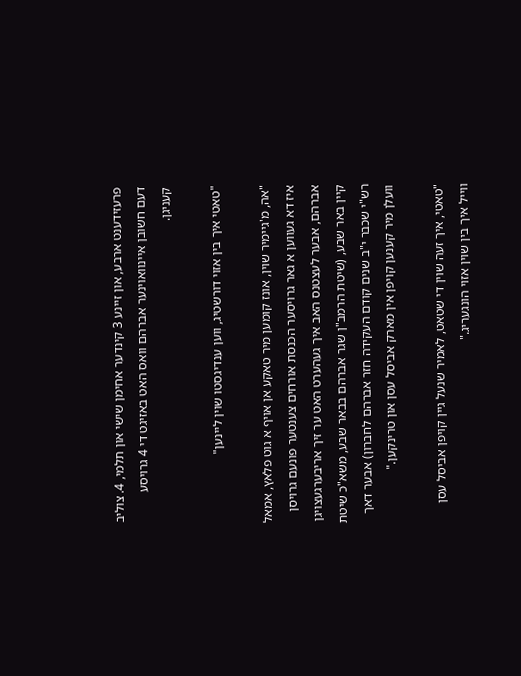פרעזידענט ארבע, און זיינע 3 קינדער אחימן שישי און תלמי, 4. צוליב דעם חשובן איינוואוינער אברהם וואס האט באזיגט די 4 גרויסע קעניגן.

"טאטי איך בין אזוי דורשטיג, ווען ענדיגסטו שוין ליינען"

"אה, מ'גיימיר שוין, אונז קומען מיר טאקע אן אויף א גוט פלאץ, אמאל איז דא געווען א גאר גרויסער הכנסת אורחים צענטער פונעם גרויסן אברהם, אבער לעצטנס האב איך געהערט האט ער זיך אריבערגעצויגן קיין באר שבע, (שיטת הרמב"ן שגר אברהם בבאר שבע, משא"כ שיטת רש"י שכבר י"ב שנים קודם העקידה חזר אברהם לחברון) אבער דאך וועלן מיר קענען קויפן אין מארק אביסל עסן און טרינקען."

"טאטי, איך זעה שוין די שטאט, לאמיר שנעל גיין קויפן אביסל עסן ווייל איך בין שוין אזוי הונגעריג."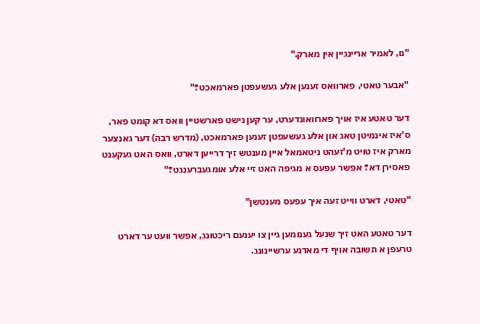"נו, לאמיר אריינגיין אין מארק."

"אבער טאטי, פארוואס זענען אלע געשעפטן פארמאכט?"

דער טאטע איז אויך פארוואונדערט, ער קען נישט פארשטיין וואס דא קומט פאר, ס'איז אינמיטן טאג און אלע געשעפטן זענען פארמאכט, (מדרש רבה) דער גאנצער מארק איז טויט מ'זעהט ניטאמאל איין מענטש זיך דרייען דארט, וואס האט געקענט פאסירן דא? אפשר עפעס א מגיפה האט זיי אלע אומגעברענגט?"

"טאטי, דארט ווייט זעה איך עפעס מענטשן"

דער טאטע האט זיך שנעל גענומען גיין צו יענעם ריכטונג, אפשר וועט ער דארט טרעפן א תשובה אויף די מאדנע ערשיינונג.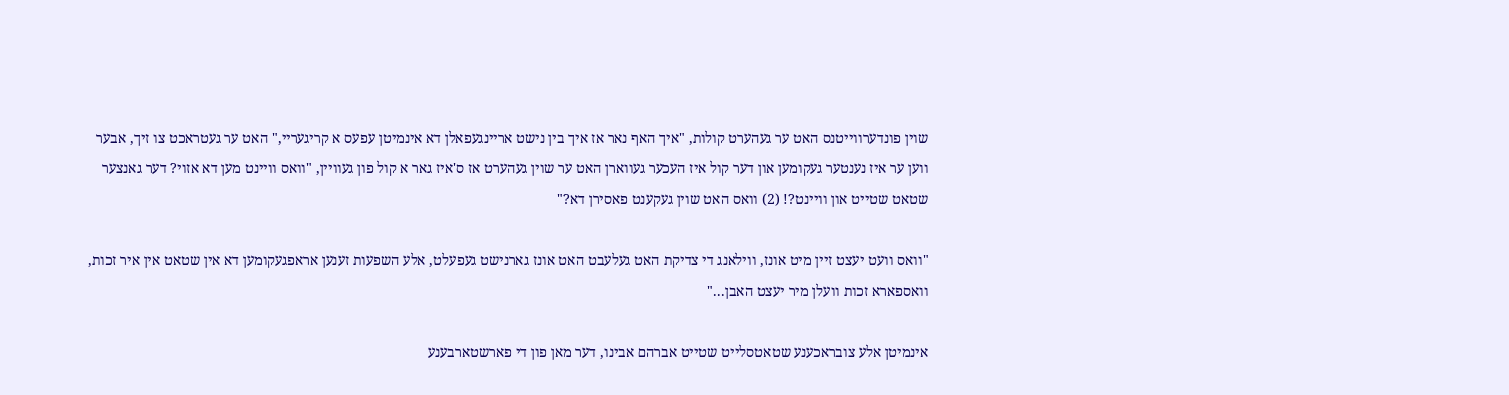שוין פונדערווייטנס האט ער געהערט קולות, "איך האף נאר אז איך בין נישט אריינגעפאלן דא אינמיטן עפעס א קריגעריי," האט ער געטראכט צו זיך, אבער ווען ער איז נענטער געקומען און דער קול איז העכער געווארן האט ער שוין געהערט אז ס'איז גאר א קול פון געוויין, "וואס וויינט מען דא אזוי? דער גאנצער שטאט שטייט און וויינט?! (2) וואס האט שוין געקענט פאסירן דא?"

"וואס וועט יעצט זיין מיט אונז, ווילאנג די צדיקת האט געלעבט האט אונז גארנישט געפעלט, אלע השפעות זענען אראפגעקומען דא אין שטאט אין איר זכות, וואספארא זכות וועלן מיר יעצט האבן..."

אינמיטן אלע צובראכענע שטאטסלייט שטייט אברהם אבינו, דער מאן פון די פארשטארבענע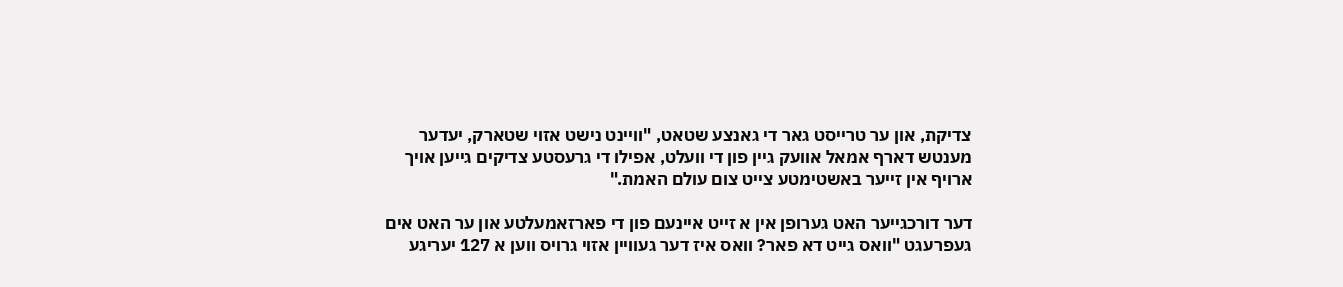צדיקת, און ער טרייסט גאר די גאנצע שטאט, "וויינט נישט אזוי שטארק, יעדער מענטש דארף אמאל אוועק גיין פון די וועלט, אפילו די גרעסטע צדיקים גייען אויך ארויף אין זייער באשטימטע צייט צום עולם האמת."

דער דורכגייער האט גערופן אין א זייט איינעם פון די פארזאמעלטע און ער האט אים געפרעגט "וואס גייט דא פאר? וואס איז דער געוויין אזוי גרויס ווען א 127 יעריגע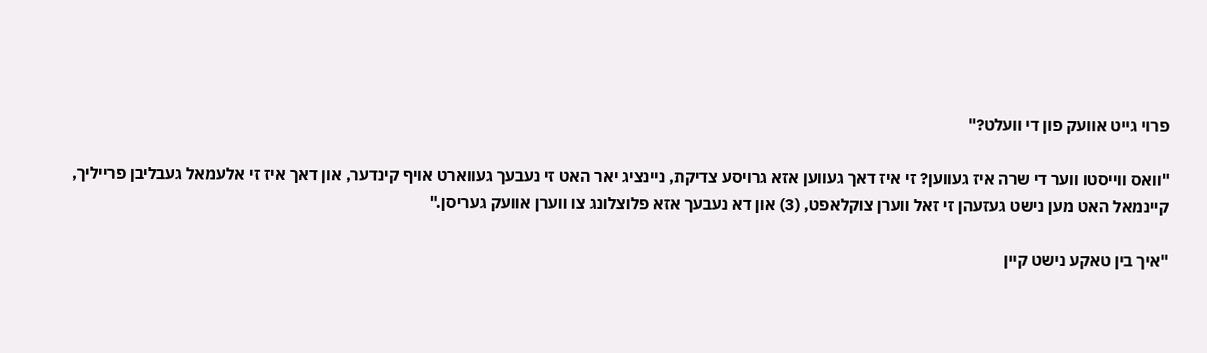פרוי גייט אוועק פון די וועלט?"

"וואס ווייסטו ווער די שרה איז געווען? זי איז דאך געווען אזא גרויסע צדיקת, ניינציג יאר האט זי נעבעך געווארט אויף קינדער, און דאך איז זי אלעמאל געבליבן פרייליך, קיינמאל האט מען נישט געזעהן זי זאל ווערן צוקלאפט, (3) און דא נעבעך אזא פלוצלונג צו ווערן אוועק געריסן."

"איך בין טאקע נישט קיין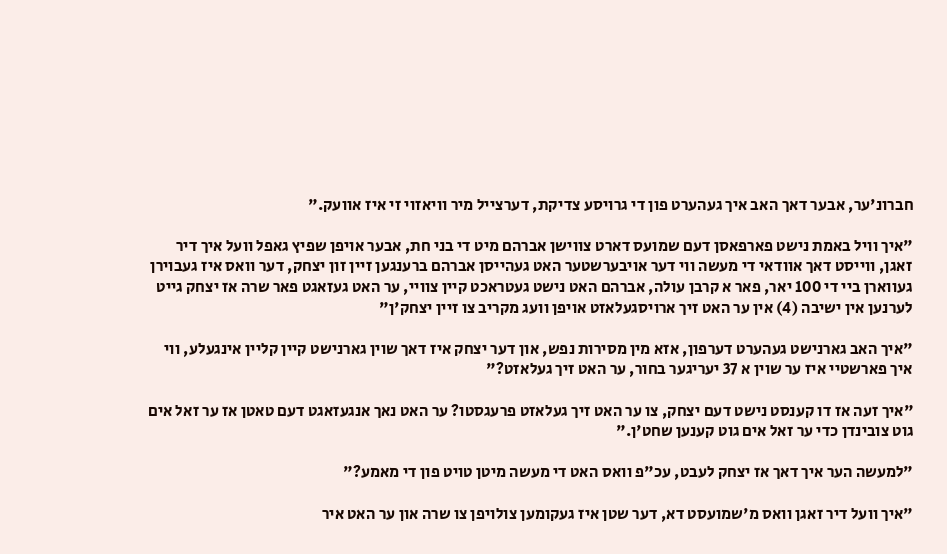חברונ'ער, אבער דאך האב איך געהערט פון די גרויסע צדיקת, דערצייל מיר וויאזוי זי איז אוועק."

"איך וויל באמת נישט פארפאסן דעם שמועס דארט צווישן אברהם מיט די בני חת, אבער אויפן שפיץ גאפל וועל איך דיר זאגן, ווייסט דאך אוודאי די מעשה ווי דער אויבערשטער האט געהייסן אברהם ברענגען זיין זון יצחק, דער וואס איז געבוירן געווארן ביי די 100 יאר, פאר א קרבן עולה, אברהם האט נישט געטראכט קיין צוויי, ער האט געזאגט פאר שרה אז יצחק גייט לערנען אין ישיבה (4) אין ער האט זיך ארויסגעלאזט אויפן וועג מקריב צו זיין יצחק'ן"

"איך האב גארנישט געהערט דערפון, אזא מין מסירות נפש, און דער יצחק איז דאך שוין גארנישט קיין קליין אינגעלע, ווי איך פארשטיי איז ער שוין א 37 יעריגער בחור, ער האט זיך געלאזט?"

"איך זעה אז דו קענסט נישט דעם יצחק, צו ער האט זיך געלאזט פרעגסטו? ער האט נאך אנגעזאגט דעם טאטן אז ער זאל אים גוט צובינדן כדי ער זאל אים גוט קענען שחט'ן."

"למעשה הער איך דאך אז יצחק לעבט, עכ"פ וואס האט די מעשה מיטן טויט פון די מאמע?"

"איך וועל דיר זאגן וואס מ'שמועסט דא, דער שטן איז געקומען צולויפן צו שרה און ער האט איר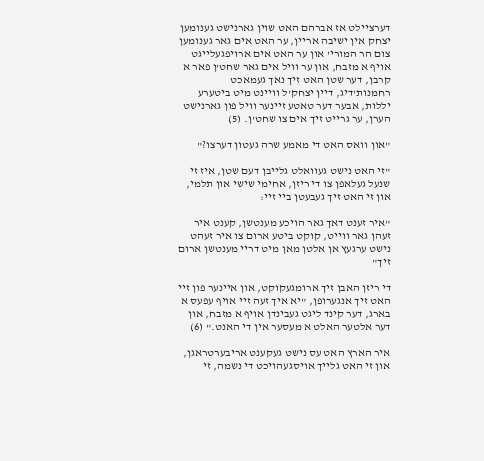דערציילט אז אברהם האט שוין גארנישט גענומען יצחק אין ישיבה אריין, ער האט אים גאר גענומען צום הר המורי' און ער האט אים ארויפגעלייגט אויף א מזבח, און ער וויל אים גאר שחט'ן פאר א קרבן, דער שטן האט זיך נאך געמאכט רחמנות'דיג, דיין יצחק'ל וויינט מיט ביטערע יללות, אבער דער טאטע זיינער וויל פון גארנישט הערן, ער גרייט זיך אים צו שחט'ן. (5)

"און וואס האט די מאמע שרה געטון דערצו?"

"זי האט נישט געוואלט גלייבן דעם שטן, איז זי שנעל געלאפן צו די ריזן, אחימי שישי און תלמי, און זי האט זיך געבעטן ביי זיי:

"איר זענט דאך גאר הויכע מענטשן, קענט איר זעהן גאר ווייט, קוקט ביטע ארום צו איר זעהט נישט ערגעץ אן אלטן מאן מיט דריי מענטשן ארום זיך"

די ריזן האבן זיך ארומגעקוקט, און איינער פון זיי האט זיך אנגערופן, "יא איך זעה זיי אויף עפעס א בארג, דער קינד ליגט געבינדן אויף א מזבח, און דער אלטער האלט א מעסער אין די האנט." (6)

איר הארץ האט עס נישט געקענט אריבערטראגן, און זי האט גלייך אויסגעהויכט די נשמה, זי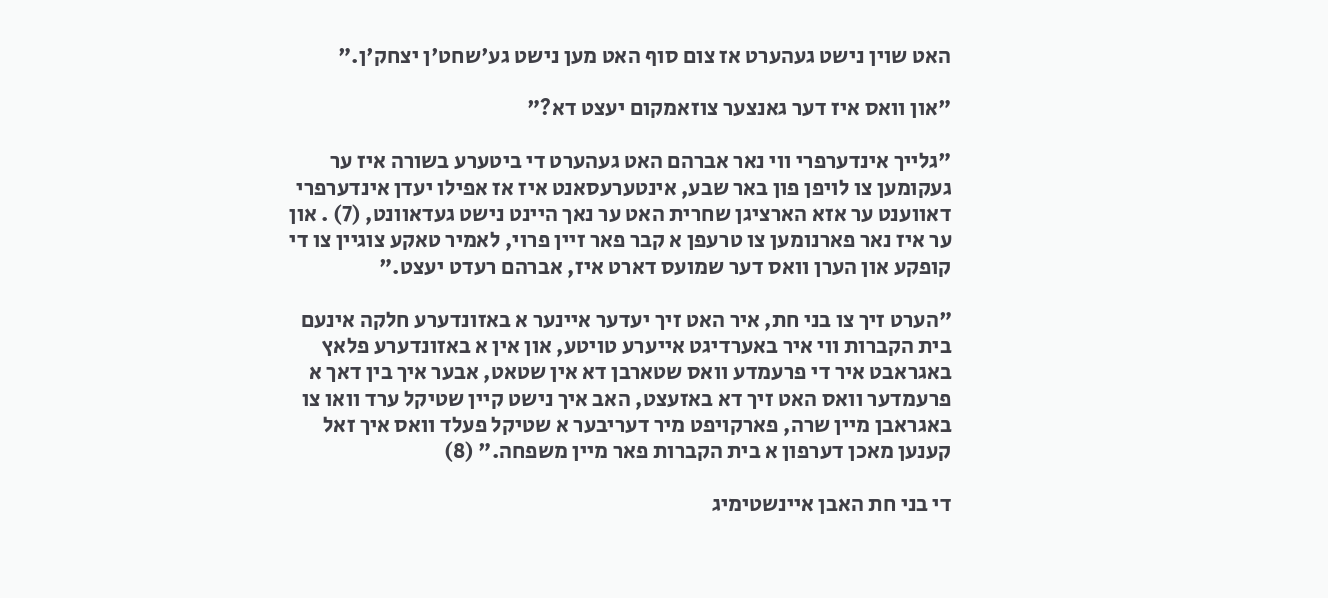האט שוין נישט געהערט אז צום סוף האט מען נישט גע'שחט'ן יצחק'ן."

"און וואס איז דער גאנצער צוזאמקום יעצט דא?"

"גלייך אינדערפרי ווי נאר אברהם האט געהערט די ביטערע בשורה איז ער געקומען צו לויפן פון באר שבע, אינטערעסאנט איז אז אפילו יעדן אינדערפרי דאווענט ער אזא הארציגן שחרית האט ער נאך היינט נישט געדאוונט, (7) . און ער איז נאר פארנומען צו טרעפן א קבר פאר זיין פרוי, לאמיר טאקע צוגיין צו די קופקע און הערן וואס דער שמועס דארט איז, אברהם רעדט יעצט."

"הערט זיך צו בני חת, איר האט זיך יעדער איינער א באזונדערע חלקה אינעם בית הקברות ווי איר באערדיגט אייערע טויטע, און אין א באזונדערע פלאץ באגראבט איר די פרעמדע וואס שטארבן דא אין שטאט, אבער איך בין דאך א פרעמדער וואס האט זיך דא באזעצט, האב איך נישט קיין שטיקל ערד וואו צו באגראבן מיין שרה, פארקויפט מיר דעריבער א שטיקל פעלד וואס איך זאל קענען מאכן דערפון א בית הקברות פאר מיין משפחה." (8)

די בני חת האבן איינשטימיג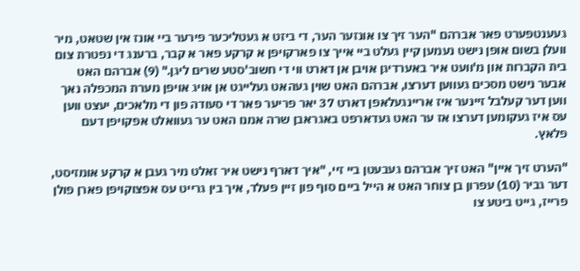געענטפערט פאר אברהם "הער זיך צו אונזער הער, די ביזט א געטליכער פירער ביי אונז אין שטאט, מיר וועלן בשום אופן נישט נעמען קיין געלט ביי אייך צו פארקויפן א קרקע פאר א קבר, ברענג די נפטרת צום בית הקברות און מ'וועט איר באערדיגן אויבן אן דארט ווי די חשוב'סטע שרים ליגן." (9) אברהם האט אבער נישט מסכים געווען דערצו, אברהם האט שוין געהאט געלייגט אן אויג אויפן מערת המכפלה נאך ווען דער קעלבל זיינער איז אריינגעלאפן דארט 37 יאר פריער פאר די סעודה פון די מלאכים, יעצט ווען עס איז געקומען דערצו אז ער האט געדארפט באגראבן שרה אמנו האט ער געוואלט אפקויפן דעם פלאץ.

"הערט זיך איין" האט זיך אברהם געבעטן ביי זיי, "איך דארף נישט איר זאלט מיר געבן א קרקע אומזיסט, דער גביר (10) עפרון בן צוחר האט א הייל ביים סוף פון זיין פעלד, איך בין גרייט עס אפצוקויפן פארן פולן פרייז, גייט ביטע צו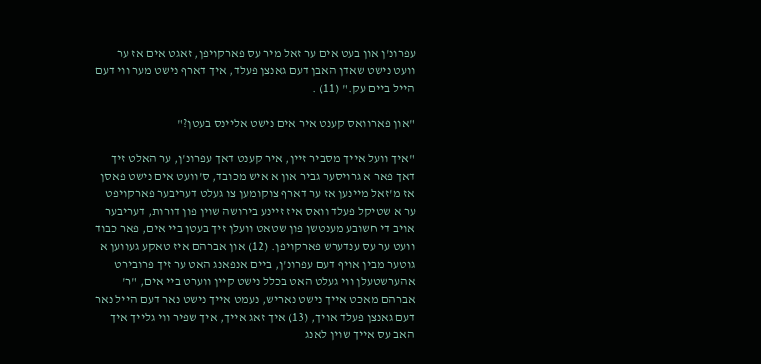עפרונ'ן און בעט אים ער זאל מיר עס פארקויפן, זאגט אים אז ער וועט נישט שאדן האבן דעם גאנצן פעלד, איך דארף נישט מער ווי דעם הייל ביים עק." (11) .

"און פארוואס קענט איר אים נישט אליינס בעטן?"

"איך וועל אייך מסביר זיין, איר קענט דאך עפרונ'ן, ער האלט זיך דאך פאר א גרויסער גביר און א איש מכובד, ס'וועט אים נישט פאסן אז מ'זאל מיינען אז ער דארף צוקומען צו געלט דעריבער פארקויפט ער א שטיקל פעלד וואס איז זיינע בירושה שוין פון דורות, דעריבער אויב די חשובע מענטשן פון שטאט וועלן זיך בעטן ביי אים, פאר כבוד וועט ער עס ענדערש פארקויפן. (12) און אברהם איז טאקע געווען א גוטער מבין אויף דעם עפרונ'ן, ביים אנפאנג האט ער זיך פרובירט אהערשטעלן ווי געלט האט בכלל נישט קיין ווערט ביי אים, "ר' אברהם מאכט אייך נישט נאריש, נעמט אייך נישט נאר דעם הייל נאר דעם גאנצן פעלד אויך, (13) איך זאג אייך, איך שפיר ווי גלייך איך האב עס אייך שוין לאנג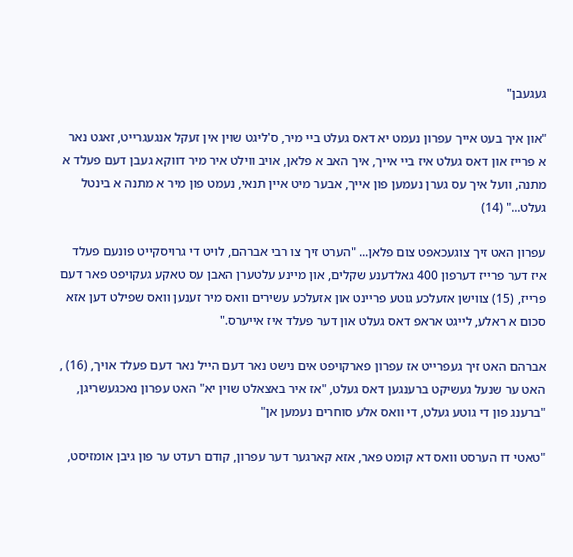געגעבן"

"און איך בעט אייך עפרון נעמט יא דאס געלט ביי מיר, ס'ליגט שוין אין זעקל אנגעגרייט, זאגט נאר א פרייז און דאס געלט איז ביי אייך, איך האב א פלאן, אויב ווילט איר מיר דווקא געבן דעם פעלד א מתנה, וועל איך עס גערן נעמען פון אייך, אבער מיט איין תנאי, נעמט פון מיר א מתנה א בינטל געלט..." (14)

עפרון האט זיך צוגעכאפט צום פלאן... "הערט זיך צו רבי אברהם, לויט די גרויסקייט פונעם פעלד איז דער פרייז דערפון 400 גאלדענע שקלים, און מיינע עלטערן האבן עס טאקע געקויפט פאר דעם פרייז, (15) צווישן אזעלכע גוטע פריינט און אזעלכע עשירים וואס מיר זענען וואס שפילט דען אזא סכום א ראלע, לייגט אראפ דאס געלט און דער פעלד איז אייערס."

אברהם האט זיך געפרייט אז עפרון פארקויפט אים נישט נאר דעם הייל נאר דעם פעלד אויך, (16) , האט ער שנעל געשיקט ברענגען דאס געלט, "אז איר באצאלט שוין יא" האט עפרון נאכגעשריגן, "ברענג פון די גוטע געלט, די וואס אלע סוחרים נעמען אן"

"טאטי דו הערסט וואס דא קומט פאר, אזא קארגער דער עפרון, קודם רעדט ער פון גיבן אומזיסט,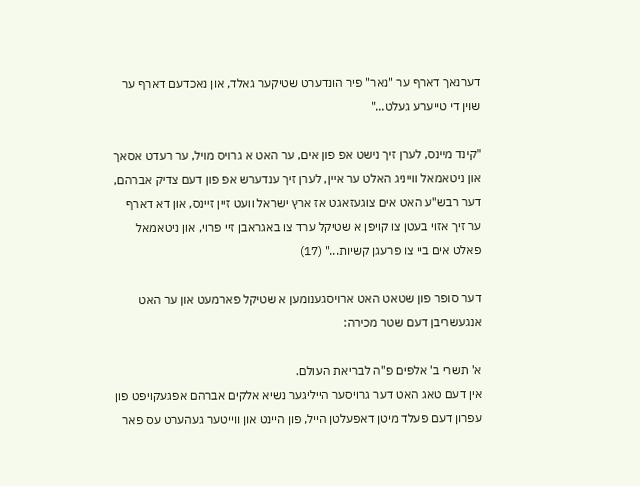דערנאך דארף ער "נאר" פיר הונדערט שטיקער גאלד, און נאכדעם דארף ער שוין די טייערע געלט..."

"קינד מיינס, לערן זיך נישט אפ פון אים, ער האט א גרויס מויל, ער רעדט אסאך און ניטאמאל ווייניג האלט ער איין, לערן זיך ענדערש אפ פון דעם צדיק אברהם, דער רבש"ע האט אים צוגעזאגט אז ארץ ישראל וועט זיין זיינס, און דא דארף ער זיך אזוי בעטן צו קויפן א שטיקל ערד צו באגראבן זיי פרוי, און ניטאמאל פאלט אים ביי צו פרעגן קשיות..." (17)

דער סופר פון שטאט האט ארויסגענומען א שטיקל פארמעט און ער האט אנגעשריבן דעם שטר מכירה:

א' תשרי ב' אלפים פ"ה לבריאת העולם.
אין דעם טאג האט דער גרויסער הייליגער נשיא אלקים אברהם אפגעקויפט פון עפרון דעם פעלד מיטן דאפעלטן הייל, פון היינט און ווייטער געהערט עס פאר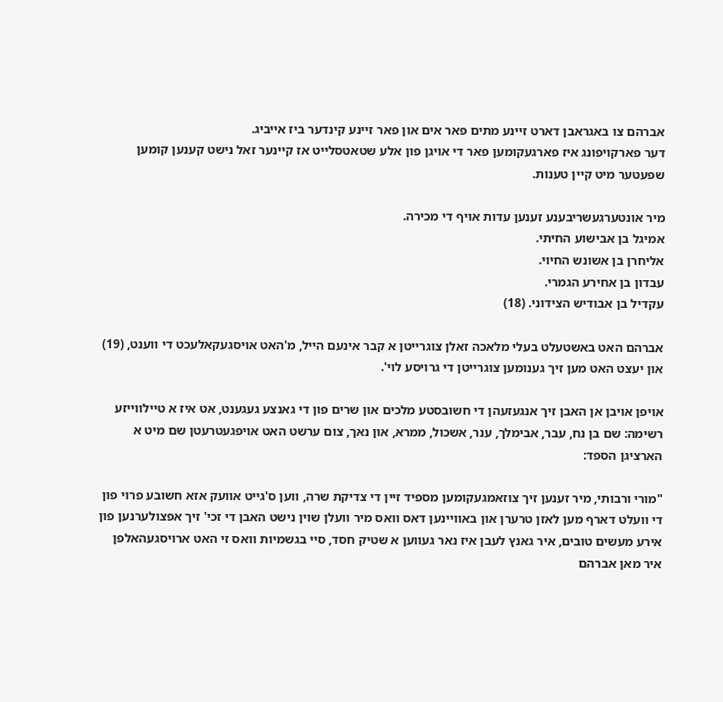אברהם צו באגראבן דארט זיינע מתים פאר אים און פאר זיינע קינדער ביז אייביג.
דער פארקויפונג איז פארגעקומען פאר די אויגן פון אלע שטאטסלייט אז קיינער זאל נישט קענען קומען שפעטער מיט קיין טענות.

מיר אונטערגעשריבענע זענען עדות אויף די מכירה.
אמיגל בן אבישוע החיתי.
אליחרן בן אשונש החיוי.
עבדון בן אחירע הגמרי.
עקדיל בן אבודיש הצידוני. (18)

אברהם האט באשטעלט בעלי מלאכה זאלן צוגרייטן א קבר אינעם הייל, מ'האט אויסגעקאלעכט די ווענט, (19) און יעצט האט מען זיך גענומען צוגרייטן די גרויסע לוי'.

אויפן אויבן אן האבן זיך אנגעזעהן די חשובסטע מלכים און שרים פון די גאנצע געגענט, אט איז א טיילווייזע רשימה: שם בן נח, עבר, אבימלך, ענר, אשכול, ממרא, און נאך, צום ערשט האט אויפגעטרעטן שם מיט א הארציגן הספד:

"מורי ורבותי, מיר זענען זיך צוזאמגעקומען מספיד זיין די צדיקת שרה, ווען ס'גייט אוועק אזא חשובע פרוי פון די וועלט דארף מען לאזן טרערן און באוויינען דאס וואס מיר וועלן שוין נישט האבן די זכי' זיך אפצולערנען פון אירע מעשים טובים, איר גאנץ לעבן איז נאר געווען א שטיק חסד, סיי בגשמיות וואס זי האט ארויסגעהאלפן איר מאן אברהם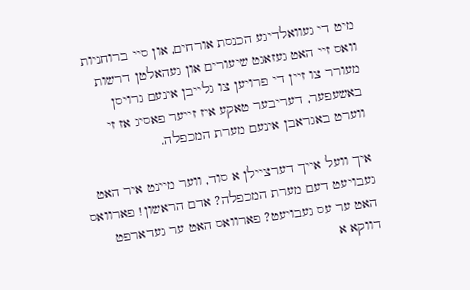מיט די געוואלדיגע הכנסת אורחים, און סיי ברוחניות וואס זיי האט געזאגט שיעורים און געהאלטן דרשות מעורר צו זיין די פרויען צו גלייבן אינעם גרויסן באשעפער, דעריבער טאקע איז זייער פאסיג אז זי ווערט באגראבן אינעם מערת המכפלה.

איך וועל אייך דערציילן א סוד, ווער מיינט איר האט געבויעט דעם מערת המכפלה? אדם הראשון! פארוואס האט ער עס געבויעט? פארוואס האט ער געדארפט דווקא א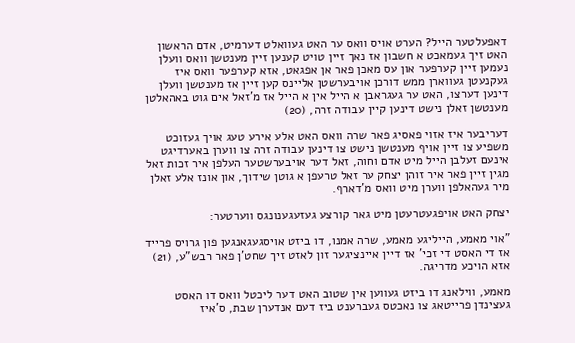דאפעלטער הייל? הערט אויס וואס ער האט געוואלט דערמיט, אדם הראשון האט זיך געמאכט א חשבון אז נאך זיין טויט קענען זיין מענטשן וואס וועלן נעמען זיין קערפער און עס מאכן פאר אן אפגאט, אזא קערפער וואס איז געקנעטן געווארן ממש דורכן אויבערשטן אליינס קען זיין אז מענטשן וועלן דינען דערצו, האט ער געגראבן א הייל אין א הייל אז מ'זאל אים גוט באהאלטן מענטשן זאלן נישט דינען קיין עבודה זרה, (20)

דעריבער איז אזוי פאסיג פאר שרה וואס האט אלע אירע טעג אויך געזוכט משפיע צו זיין אויף מענטשן נישט צו דינען עבודה זרה צו ווערן באערדיגט אינעם זעלבן הייל מיט אדם וחוה, זאל דער אויבערשטער העלפן איר זכות זאל מגין זיין פאר איר זוהן יצחק ער זאל טרעפן א גוטן שידוך, און אונז אלע זאלן מיר געהאלפן ווערן מיט וואס מ'דארף.

יצחק האט אויפגעטרעטן מיט גאר קורצע געזעגענונגס ווערטער:

"אוי מאמע, הייליגע מאמע, שרה אמנו, דו ביזט אויסגעגאנגען פון גרויס פרייד אז די האסט די זכי' אז דיין איינציגער זון לאזט זיך שחט'ן פאר רבש"ע, (21) אזא הויכע מדריגה.

מאמע, ווילאנג דו ביזט געווען אין שטוב האט דער ליכטל וואס דו האסט געצינדן פרייטאג צו נאכטס געברענט ביז דעם אנדערן שבת, ס'איז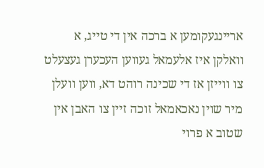אריינגעקומען א ברכה אין די טייג, א וואלקן איז אלעמאל געווען העכערן געצעלט צו ווייזן אז די שכינה רוהט דא, ווען וועלן מיר שוין נאכאמאל זוכה זיין צו האבן אין שטוב א פרוי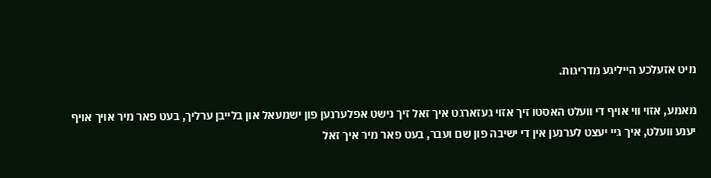מיט אזעלכע הייליגע מדריגות.

מאמע, אזוי ווי אויף די וועלט האסטו זיך אזוי געזארגט איך זאל זיך נישט אפלערנען פון ישמעאל און בלייבן ערליך, בעט פאר מיר אויך אויף יענע וועלט, איך גיי יעצט לערנען אין די ישיבה פון שם ועבר, בעט פאר מיר איך זאל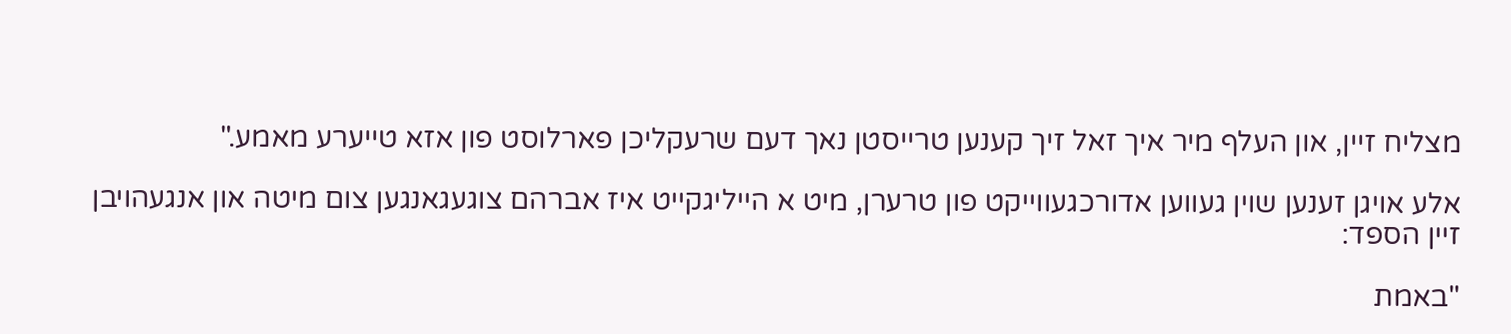מצליח זיין, און העלף מיר איך זאל זיך קענען טרייסטן נאך דעם שרעקליכן פארלוסט פון אזא טייערע מאמע."

אלע אויגן זענען שוין געווען אדורכגעווייקט פון טרערן, מיט א הייליגקייט איז אברהם צוגעגאנגען צום מיטה און אנגעהויבן זיין הספד:

"באמת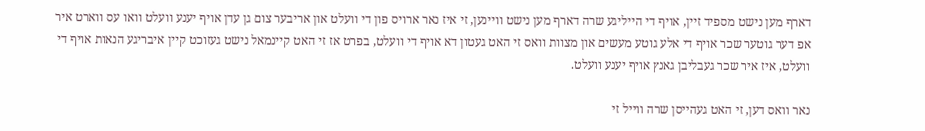דארף מען נישט מספיד זיין, אויף די הייליגע שרה דארף מען נישט וויינען, זי איז נאר ארויס פון די וועלט און אריבער צום גן עדן אויף יענע וועלט וואו עס ווארט איר אפ דער גוטער שכר אויף די אלע גוטע מעשים און מצוות וואס זי האט געטון דא אויף די וועלט, בפרט אז זי האט קיינמאל נישט געזוכט קיין איבריגע הנאות אויף די וועלט, איז איר שכר געבליבן גאנץ אויף יענע וועלט.

נאר וואס דען, זי האט געהייסן שרה ווייל זי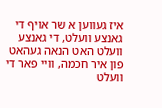איז געווען א שר אויף די גאנצע וועלט, די גאנצע וועלט האט הנאה געהאט פון איר חכמה, וויי פאר די וועלט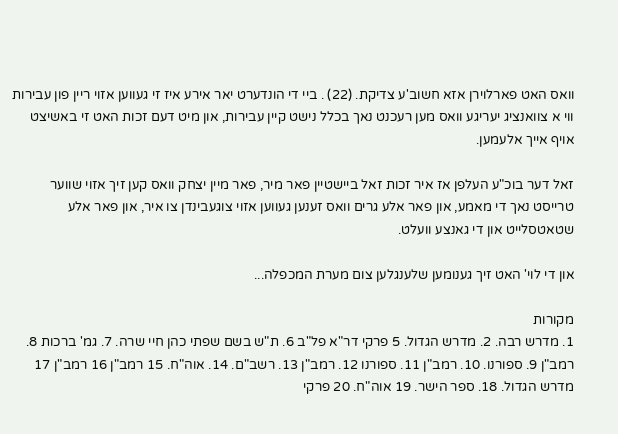וואס האט פארלוירן אזא חשוב'ע צדיקת. (22) . ביי די הונדערט יאר אירע איז זי געווען אזוי ריין פון עבירות ווי א צוואנציג יעריגע וואס מען רעכנט נאך בכלל נישט קיין עבירות, און מיט דעם זכות האט זי באשיצט אויף אייך אלעמען.

זאל דער בוכ"ע העלפן אז איר זכות זאל ביישטיין פאר מיר, פאר מיין יצחק וואס קען זיך אזוי שווער טרייסט נאך די מאמע, און פאר אלע גרים וואס זענען געווען אזוי צוגעבינדן צו איר, און פאר אלע שטאטסלייט און די גאנצע וועלט.

און די לוי' האט זיך גענומען שלענגלען צום מערת המכפלה...

מקורות
1. מדרש רבה. 2. מדרש הגדול. 5 פרקי דר"א פל"ב 6. ת"ש בשם שפתי כהן חיי שרה. 7. גמ' ברכות 8. רמב"ן 9. ספורנו. 10. רמב"ן 11. ספורנו 12. רמב"ן 13. רשב"ם. 14. אוה"ח. 15 רמב"ן 16 רמב"ן 17 מדרש הגדול. 18. ספר הישר. 19 אוה"ח. 20 פרקי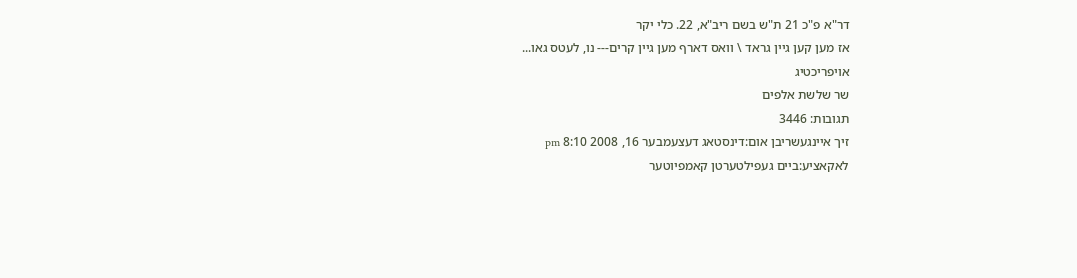דר"א פ"כ 21 ת"ש בשם ריב"א, 22. כלי יקר
אז מען קען גיין גראד \ וואס דארף מען גיין קרים--- נו, לעטס גאו...
אויפריכטיג
שר שלשת אלפים
תגובות: 3446
זיך איינגעשריבן אום:דינסטאג דעצעמבער 16, 2008 8:10 pm
לאקאציע:ביים געפילטערטן קאמפיוטער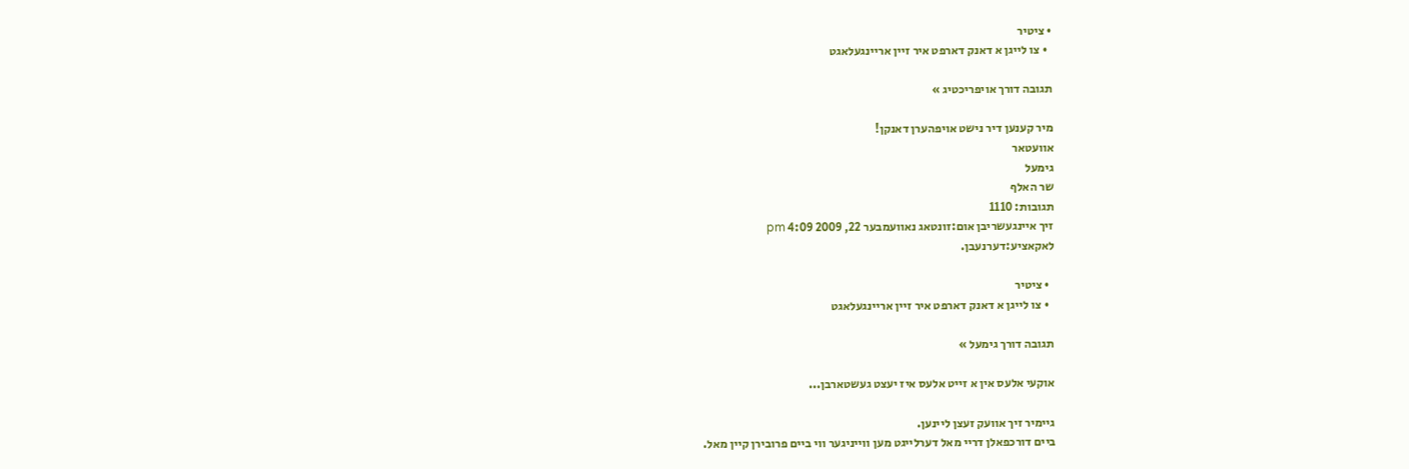• ציטיר
  • צו לייגן א דאנק דארפט איר זיין אריינגעלאגט

תגובה דורך אויפריכטיג »

מיר קענען דיר נישט אויפהערן דאנקן!
אוועטאר
גימעל
שר האלף
תגובות: 1110
זיך איינגעשריבן אום:זונטאג נאוועמבער 22, 2009 4:09 pm
לאקאציע:דערנעבן.

  • ציטיר
  • צו לייגן א דאנק דארפט איר זיין אריינגעלאגט

תגובה דורך גימעל »

אוקעי אלעס אין א זייט אלעס איז יעצט געשטארבן...

גיימיר זיך אוועק זעצן ליינען.
ביים דורכפאלן דריי מאל דערלייגט מען ווייניגער ווי ביים פרובירן קיין מאל.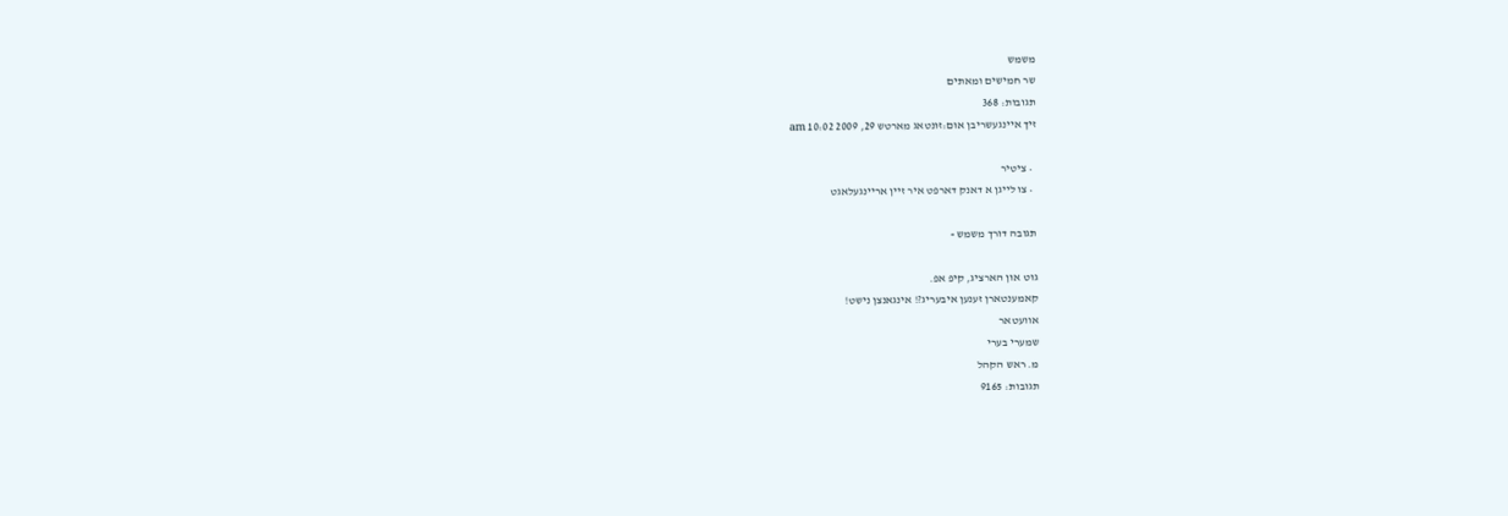משמש
שר חמישים ומאתים
תגובות: 368
זיך איינגעשריבן אום:זונטאג מארטש 29, 2009 10:02 am

  • ציטיר
  • צו לייגן א דאנק דארפט איר זיין אריינגעלאגט

תגובה דורך משמש »

גוט און הארציג, קיפ אפ.
קאמענטארן זענען איבעריג?! אינגאנצן נישט!
אוועטאר
שמערי בערי
מ. ראש הקהל
תגובות: 9165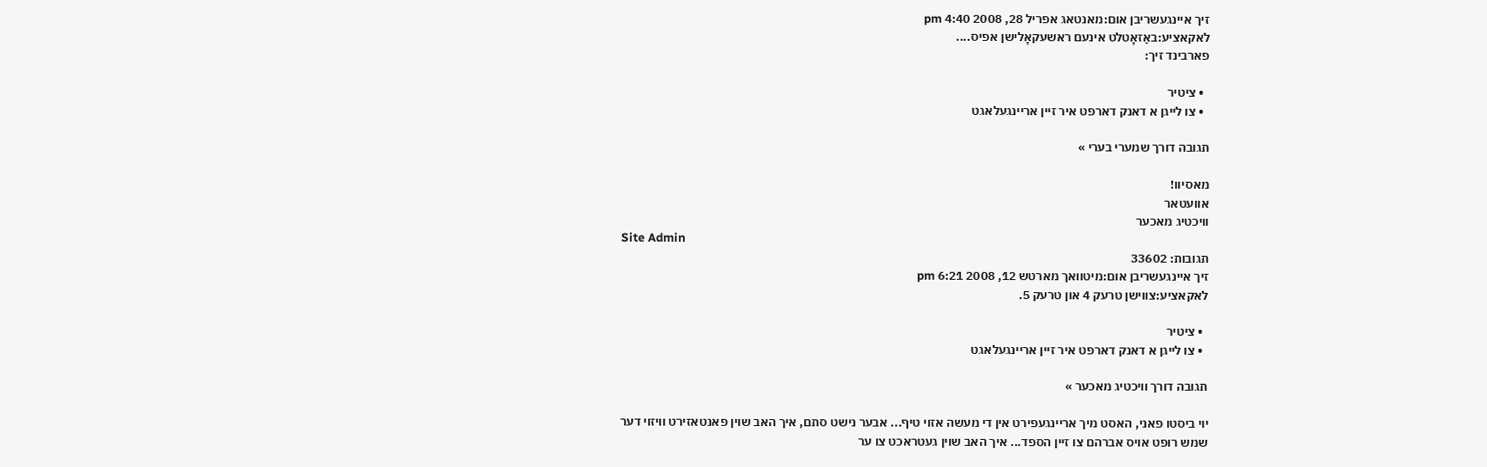זיך איינגעשריבן אום:מאנטאג אפריל 28, 2008 4:40 pm
לאקאציע:באַזאָטלט אינעם ראשעקאָלישן אפיס....
פארבינד זיך:

  • ציטיר
  • צו לייגן א דאנק דארפט איר זיין אריינגעלאגט

תגובה דורך שמערי בערי »

מאסיוו!
אוועטאר
וויכטיג מאכער
Site Admin
תגובות: 33602
זיך איינגעשריבן אום:מיטוואך מארטש 12, 2008 6:21 pm
לאקאציע:צווישן טרעק 4 און טרעק 5.

  • ציטיר
  • צו לייגן א דאנק דארפט איר זיין אריינגעלאגט

תגובה דורך וויכטיג מאכער »

יוי ביסטו פאני, האסט מיך אריינגעפירט אין די מעשה אזוי טיף... אבער נישט סתם, איך האב שוין פאנטאזירט וויזוי דער שמש רופט אויס אברהם צו זיין הספד... איך האב שוין געטראכט צו ער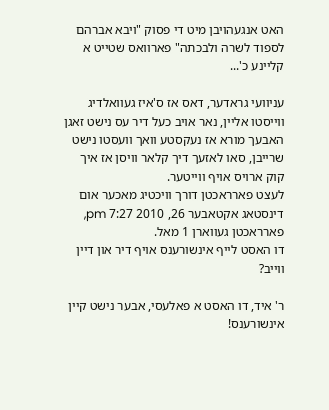האט אנגעהויבן מיט די פסוק "ויבא אברהם לספוד לשרה ולבכתה" פארוואס שטייט א קליינע כ'...

עניוועי גראדער, דאס אז ס'איז געוואלדיג ווייסטו אליין, נאר אויב כעל דיר עס נישט זאגן האבעך מורא אז נעקסטע וואך וועסטו נישט שרייבן, סאו לאזעך דיך קלאר וויסן אז איך קוק ארויס אויף ווייטער.
לעצט פארראכטן דורך וויכטיג מאכער אום דינסטאג אקטאבער 26, 2010 7:27 pm, פארראכטן געווארן 1 מאל.
דו האסט לייף אינשורענס אויף דיר און דיין ווייב?

ר' איד, דו האסט א פאלעסי, אבער נישט קיין אינשורענס!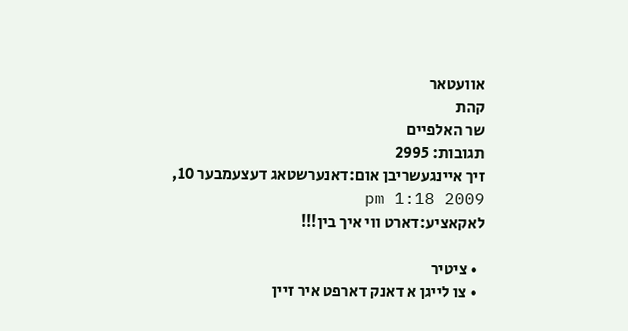אוועטאר
קהת
שר האלפיים
תגובות: 2995
זיך איינגעשריבן אום:דאנערשטאג דעצעמבער 10, 2009 1:18 pm
לאקאציע:דארט ווי איך בין!!!

  • ציטיר
  • צו לייגן א דאנק דארפט איר זיין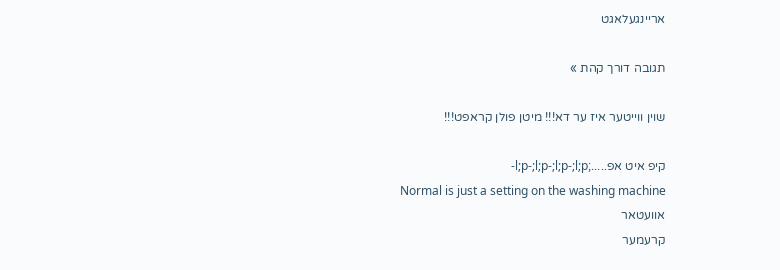אריינגעלאגט

תגובה דורך קהת »

שוין ווייטער איז ער דא!!! מיטן פולן קראפט!!!

קיפ איט אפ.....;l;p-;l;p-;l;p-;l;p-
Normal is just a setting on the washing machine
אוועטאר
קרעמער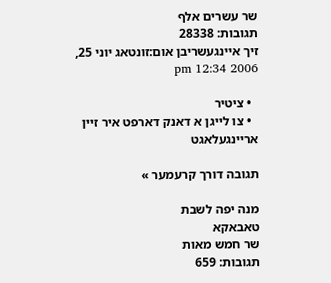שר עשרים אלף
תגובות: 28338
זיך איינגעשריבן אום:זונטאג יוני 25, 2006 12:34 pm

  • ציטיר
  • צו לייגן א דאנק דארפט איר זיין אריינגעלאגט

תגובה דורך קרעמער »

מנה יפה לשבת
טאבאקא
שר חמש מאות
תגובות: 659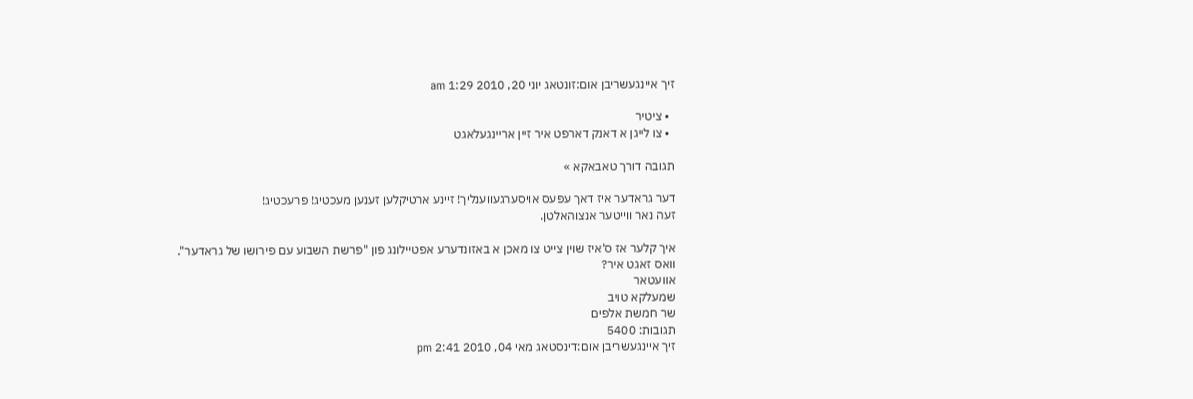זיך איינגעשריבן אום:זונטאג יוני 20, 2010 1:29 am

  • ציטיר
  • צו לייגן א דאנק דארפט איר זיין אריינגעלאגט

תגובה דורך טאבאקא »

דער גראדער איז דאך עפעס אויסערגעווענליך! זיינע ארטיקלען זענען מעכטיג! פרעכטיג!
זעה נאר ווייטער אנצוהאלטן.

איך קלער אז ס'איז שוין צייט צו מאכן א באזונדערע אפטיילונג פון "פרשת השבוע עם פירושו של גראדער".
וואס זאגט איר?
אוועטאר
שמעלקא טויב
שר חמשת אלפים
תגובות: 5400
זיך איינגעשריבן אום:דינסטאג מאי 04, 2010 2:41 pm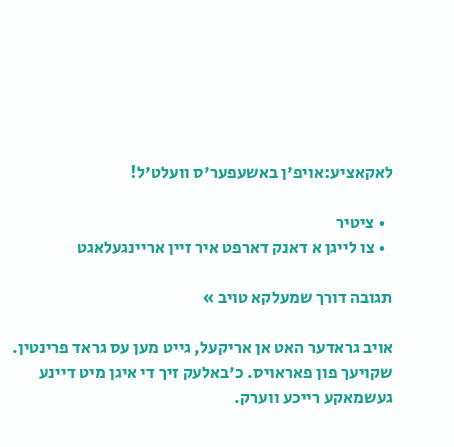לאקאציע:אויפ'ן באשעפער'ס וועלט'ל!

  • ציטיר
  • צו לייגן א דאנק דארפט איר זיין אריינגעלאגט

תגובה דורך שמעלקא טויב »

אויב גראדער האט אן אריקעל, גייט מען עס גראד פרינטין. שקויעך פון פאראויס. כ'באלעק זיך די איגן מיט דיינע געשמאקע רייכע ווערק.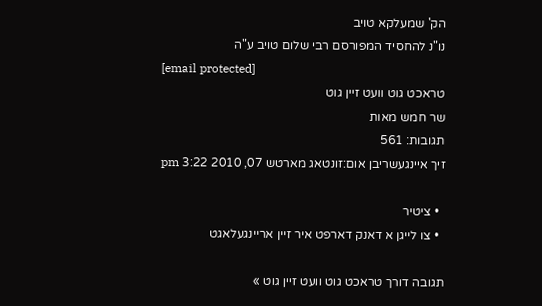הק' שמעלקא טויב
נו"נ להחסיד המפורסם רבי שלום טויב ע"ה
[email protected]
טראכט גוט וועט זיין גוט
שר חמש מאות
תגובות: 561
זיך איינגעשריבן אום:זונטאג מארטש 07, 2010 3:22 pm

  • ציטיר
  • צו לייגן א דאנק דארפט איר זיין אריינגעלאגט

תגובה דורך טראכט גוט וועט זיין גוט »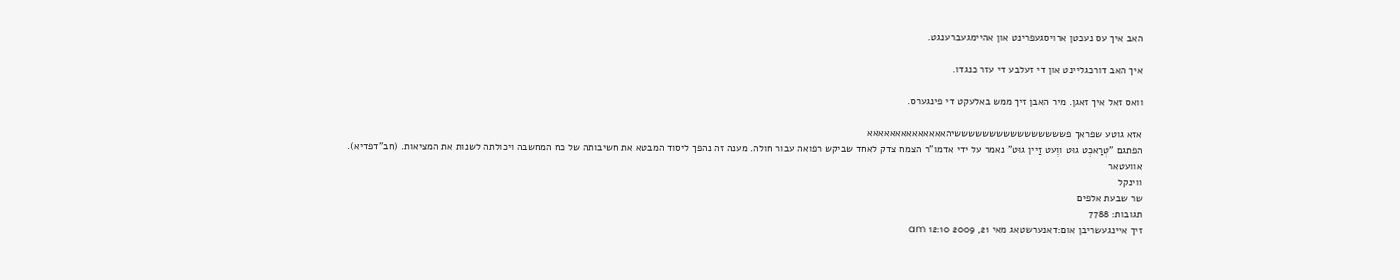האב איך עס נעכטן ארויסגעפרינט און אהיימגעברענגט.

איך האב דורכגליינט און די זעלבע די עזר כנגדו.

וואס זאל איך זאגן. מיר האבן זיך ממש באלעקט די פינגערס.

אזא גוטע שפראך פששששששששששששששששיהאאאאאאאאאאאאאא
הפתגם "טְרַאכְט גוּט ווֶעט זַיין גוּט" נאמר על ידי אדמו"ר הצמח צדק לאחד שביקש רפואה עבור חולה. מענה זה נהפך ליסוד המבטא את חשיבותה של כח המחשבה ויכולתה לשנות את המציאות. (חב"דפדיא).
אוועטאר
ווינקל
שר שבעת אלפים
תגובות: 7788
זיך איינגעשריבן אום:דאנערשטאג מאי 21, 2009 12:10 am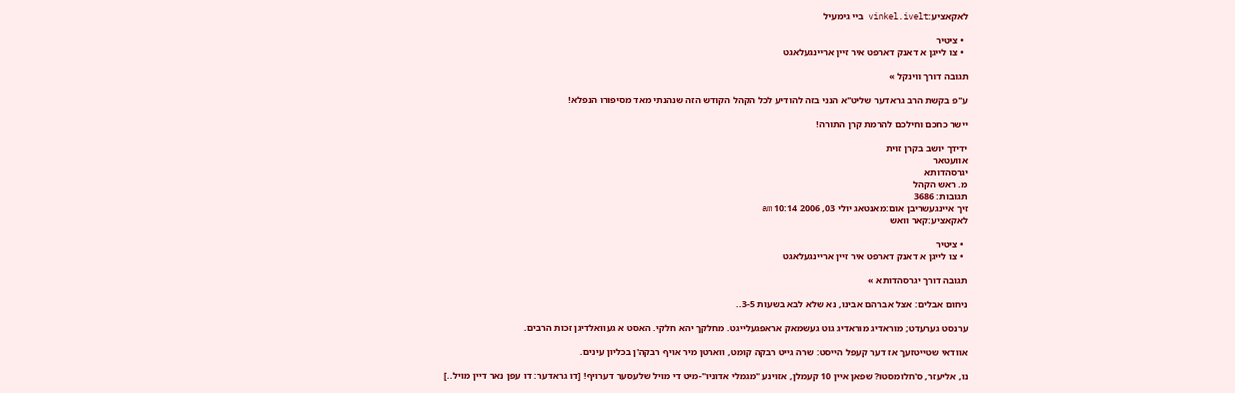לאקאציע:vinkel.ivelt ביי גימעיל

  • ציטיר
  • צו לייגן א דאנק דארפט איר זיין אריינגעלאגט

תגובה דורך ווינקל »

ע"פ בקשת הרב גראדער שליט"א הנני בזה להודיע לכל הקהל הקודש הזה שנהנתי מאד מסיפורו הנפלא!

יישר כחכם וחילכם להרמת קרן התורה!

ידידך יושב בקרן זוית
אוועטאר
יגרסהדותא
מ. ראש הקהל
תגובות: 3686
זיך איינגעשריבן אום:מאנטאג יולי 03, 2006 10:14 am
לאקאציע:קאר וואש

  • ציטיר
  • צו לייגן א דאנק דארפט איר זיין אריינגעלאגט

תגובה דורך יגרסהדותא »

ניחום אבלים: אצל אברהם אבינו, נא שלא לבא בשעות 3-5..

ערנסט גערעדט; מוראדיג מוראדיג גוט געשמאק אראפגעלייגט. מחלקך יהא חלקי. האסט א געוואלדיגן זכות הרבים.

אוודאי שטייטזעך אז דער קעפל הייסט: שרה גייט רבקה קומט, ווארטן מיר אויף רבקה'ן בכליון עינים.

נו, אליעזר, ס'חלומסטו? שפאן איין 10 קעמלן, אזוינע "מגמלי אדוניו"-מיט די מויל שלעסער דערויף! [דו גראדער: דו עפן נאר דיין מויל..]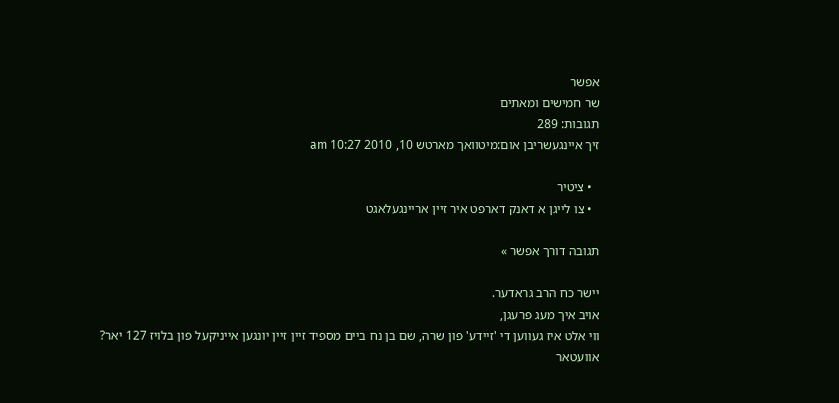אפשר
שר חמישים ומאתים
תגובות: 289
זיך איינגעשריבן אום:מיטוואך מארטש 10, 2010 10:27 am

  • ציטיר
  • צו לייגן א דאנק דארפט איר זיין אריינגעלאגט

תגובה דורך אפשר »

יישר כח הרב גראדער.
אויב איך מעג פרעגן,
ווי אלט איז געווען די 'זיידע' פון שרה, שם בן נח ביים מספיד זיין זיין יונגען אייניקעל פון בלויז 127 יאר?
אוועטאר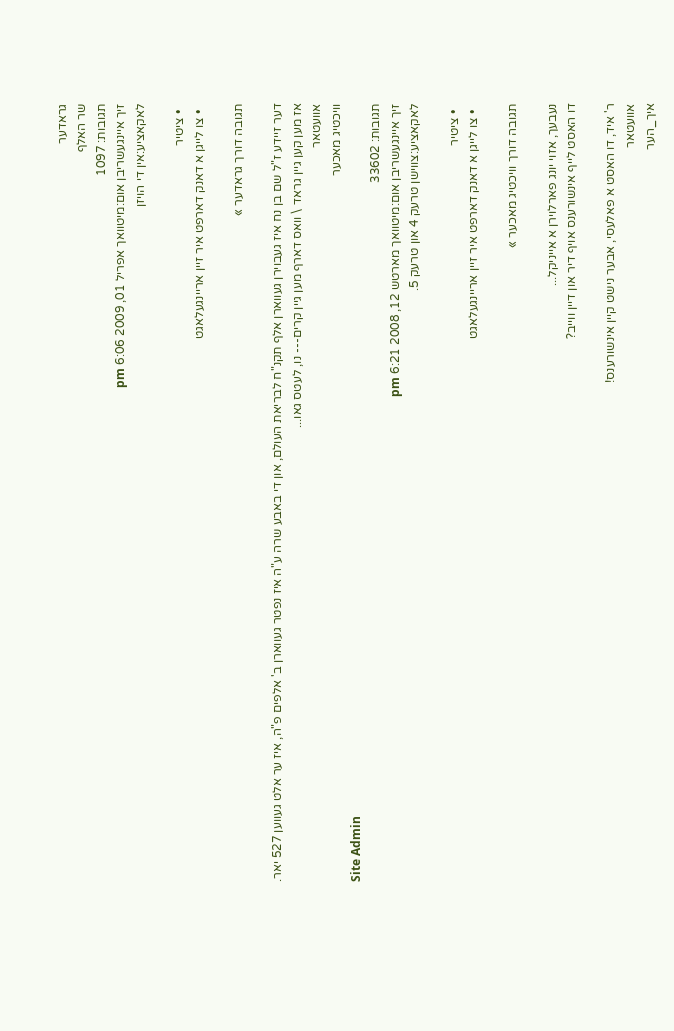גראדער
שר האלף
תגובות: 1097
זיך איינגעשריבן אום:מיטוואך אפריל 01, 2009 6:06 pm
לאקאציע:אין די הויזן

  • ציטיר
  • צו לייגן א דאנק דארפט איר זיין אריינגעלאגט

תגובה דורך גראדער »

דער זיידע ז"ל שם בן נח איז געבוירן געווארן אלף תקנ"ח לבריאת העולם, און די באבע שרה ע"ה איז נפטר געווארן ב' אלפים פ"ה, איז ער אלט געווען 527 יאר.
אז מען קען גיין גראד \ וואס דארף מען גיין קרים--- נו, לעטס גאו...
אוועטאר
וויכטיג מאכער
Site Admin
תגובות: 33602
זיך איינגעשריבן אום:מיטוואך מארטש 12, 2008 6:21 pm
לאקאציע:צווישן טרעק 4 און טרעק 5.

  • ציטיר
  • צו לייגן א דאנק דארפט איר זיין אריינגעלאגט

תגובה דורך וויכטיג מאכער »

נעבעך, אזוי יונג פארלוירן א אייניקל...
דו האסט לייף אינשורענס אויף דיר און דיין ווייב?

ר' איד, דו האסט א פאלעסי, אבער נישט קיין אינשורענס!
אוועטאר
איך_הער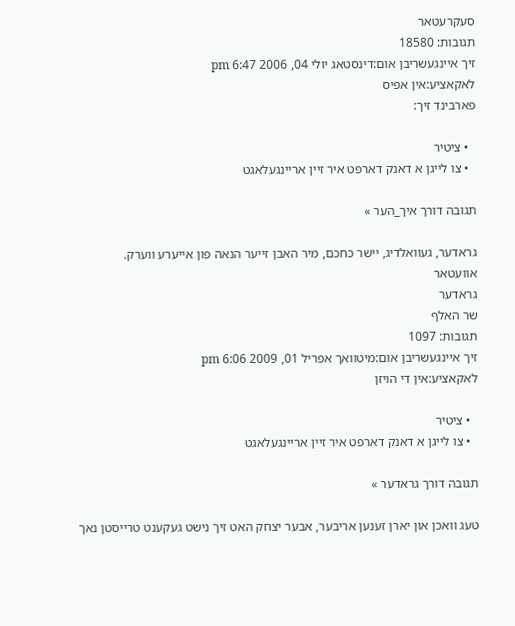סעקרעטאר
תגובות: 18580
זיך איינגעשריבן אום:דינסטאג יולי 04, 2006 6:47 pm
לאקאציע:אין אפיס
פארבינד זיך:

  • ציטיר
  • צו לייגן א דאנק דארפט איר זיין אריינגעלאגט

תגובה דורך איך_הער »

גראדער, געוואלדיג, יישר כחכם, מיר האבן זייער הנאה פון אייערע ווערק.
אוועטאר
גראדער
שר האלף
תגובות: 1097
זיך איינגעשריבן אום:מיטוואך אפריל 01, 2009 6:06 pm
לאקאציע:אין די הויזן

  • ציטיר
  • צו לייגן א דאנק דארפט איר זיין אריינגעלאגט

תגובה דורך גראדער »

טעג וואכן און יארן זענען אריבער, אבער יצחק האט זיך נישט געקענט טרייסטן נאך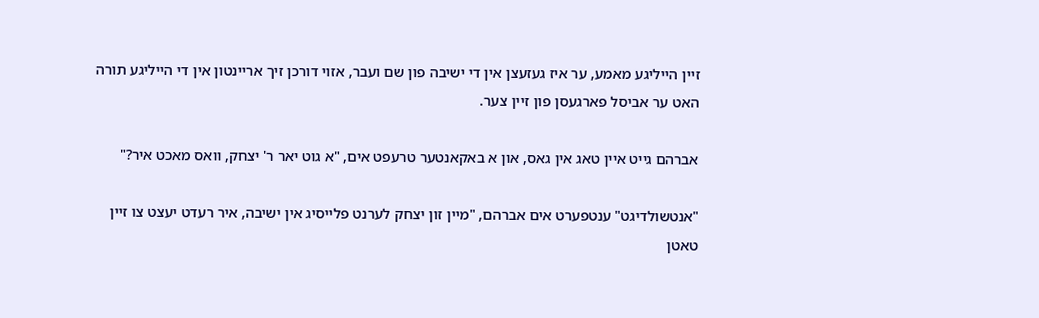זיין הייליגע מאמע, ער איז געזעצן אין די ישיבה פון שם ועבר, אזוי דורכן זיך אריינטון אין די הייליגע תורה האט ער אביסל פארגעסן פון זיין צער.

אברהם גייט איין טאג אין גאס, און א באקאנטער טרעפט אים, "א גוט יאר ר' יצחק, וואס מאכט איר?"

"אנטשולדיגט" ענטפערט אים אברהם, "מיין זון יצחק לערנט פלייסיג אין ישיבה, איר רעדט יעצט צו זיין טאטן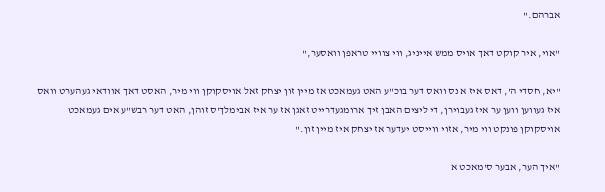אברהם."

"אוי, איר קוקט דאך אויס ממש אייניג, ווי צוויי טראפן וואסער,"

"יא, חסדי ה', דאס איז א נס וואס דער בוכ"ע האט געמאכט אז מיין זון יצחק זאל אויסקוקן ווי מיר, האסט דאך אוודאי געהערט וואס איז געווען ווען ער איז געבוירן, די ליצים האבן זיך ארומגעדרייט זאגן אז ער איז אבימלך'ס זוהן, האט דער רבש"ע אים געמאכט אויסקוקן פונקט ווי מיר, אזוי ווייסט יעדער אז יצחק איז מיין זון."

"איך הער, אבער ס'מאכט א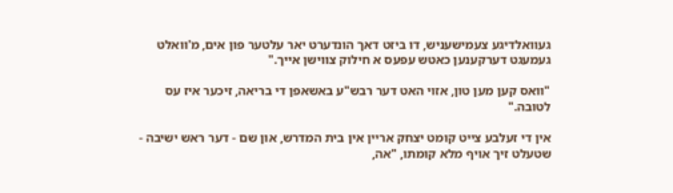געוואלדיגע צעמישעניש, דו ביזט דאך הונדערט יאר עלטער פון אים, מ'וואלט געמעגט דערקענען כאטש עפעס א חילוק צווישן אייך."

"וואס קען מען טון, אזוי האט דער רבש"ע באשאפן די בריאה, זיכער איז עס לטובה."

אין די זעלבע צייט קומט יצחק אריין אין בית המדרש, און שם - דער ראש ישיבה - שטעלט זיך אויף מלא קומתו, "אה,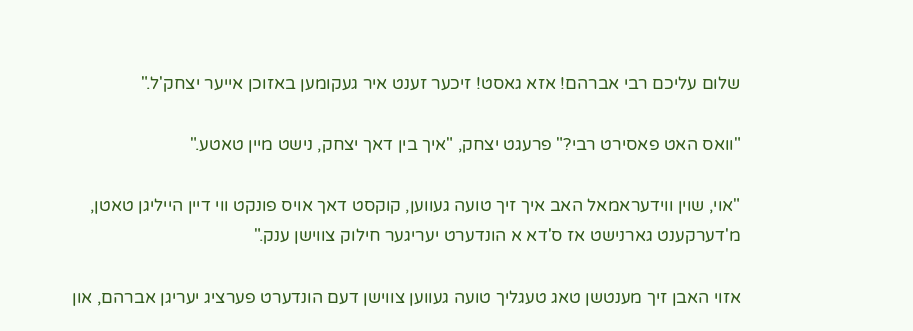שלום עליכם רבי אברהם! אזא גאסט! זיכער זענט איר געקומען באזוכן אייער יצחק'ל."

"וואס האט פאסירט רבי?" פרעגט יצחק, "איך בין דאך יצחק, נישט מיין טאטע."

"אוי, שוין ווידעראמאל האב איך זיך טועה געווען, קוקסט דאך אויס פונקט ווי דיין הייליגן טאטן, מ'דערקענט גארנישט אז ס'דא א הונדערט יעריגער חילוק צווישן ענק."

אזוי האבן זיך מענטשן טאג טעגליך טועה געווען צווישן דעם הונדערט פערציג יעריגן אברהם, און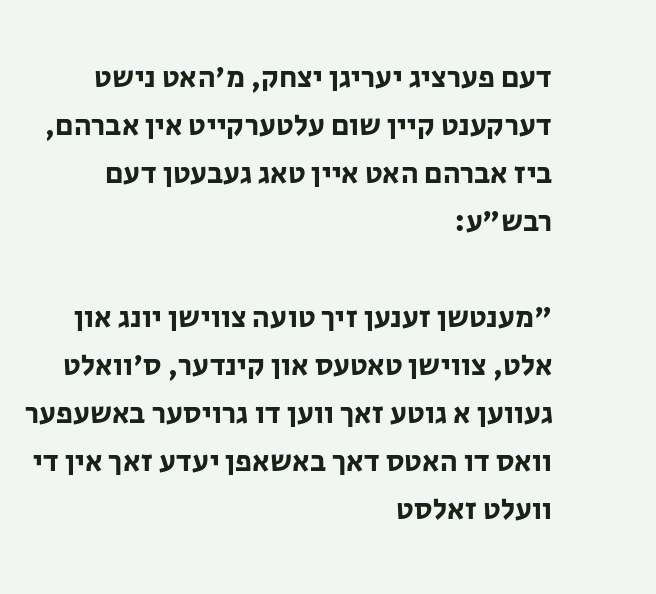דעם פערציג יעריגן יצחק, מ'האט נישט דערקענט קיין שום עלטערקייט אין אברהם, ביז אברהם האט איין טאג געבעטן דעם רבש"ע:

"מענטשן זענען זיך טועה צווישן יונג און אלט, צווישן טאטעס און קינדער, ס'וואלט געווען א גוטע זאך ווען דו גרויסער באשעפער וואס דו האטס דאך באשאפן יעדע זאך אין די וועלט זאלסט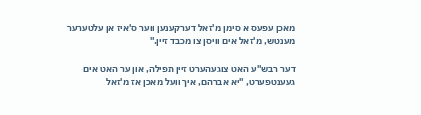מאכן עפעס א סימן מ'זאל דערקענען ווער ס'איז אן עלטערער מענטש, מ'זאל אים וויסן צו מכבד זיין."

דער רבש"ע האט צוגעהערט זיין תפילה, און ער האט אים געענטפערט, "יא אברהם, איך וועל מאכן אז מ'זאל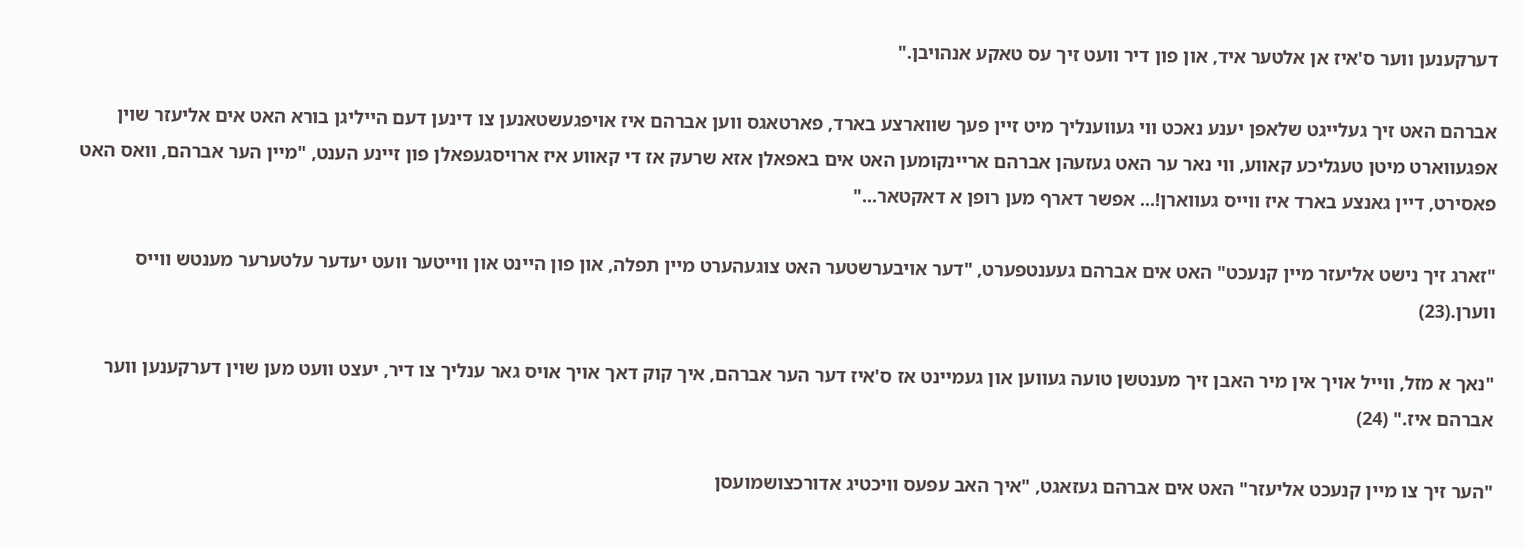דערקענען ווער ס'איז אן אלטער איד, און פון דיר וועט זיך עס טאקע אנהויבן."

אברהם האט זיך געלייגט שלאפן יענע נאכט ווי געווענליך מיט זיין פעך שווארצע בארד, פארטאגס ווען אברהם איז אויפגעשטאנען צו דינען דעם הייליגן בורא האט אים אליעזר שוין אפגעווארט מיטן טעגליכע קאווע, ווי נאר ער האט געזעהן אברהם אריינקומען האט אים באפאלן אזא שרעק אז די קאווע איז ארויסגעפאלן פון זיינע הענט, "מיין הער אברהם, וואס האט פאסירט, דיין גאנצע בארד איז ווייס געווארן!... אפשר דארף מען רופן א דאקטאר..."

"זארג זיך נישט אליעזר מיין קנעכט" האט אים אברהם געענטפערט, "דער אויבערשטער האט צוגעהערט מיין תפלה, און פון היינט און ווייטער וועט יעדער עלטערער מענטש ווייס ווערן.(23)

"נאך א מזל, ווייל אויך אין מיר האבן זיך מענטשן טועה געווען און געמיינט אז ס'איז דער הער אברהם, איך קוק דאך אויך אויס גאר ענליך צו דיר, יעצט וועט מען שוין דערקענען ווער אברהם איז." (24)

"הער זיך צו מיין קנעכט אליעזר" האט אים אברהם געזאגט, "איך האב עפעס וויכטיג אדורכצושמועסן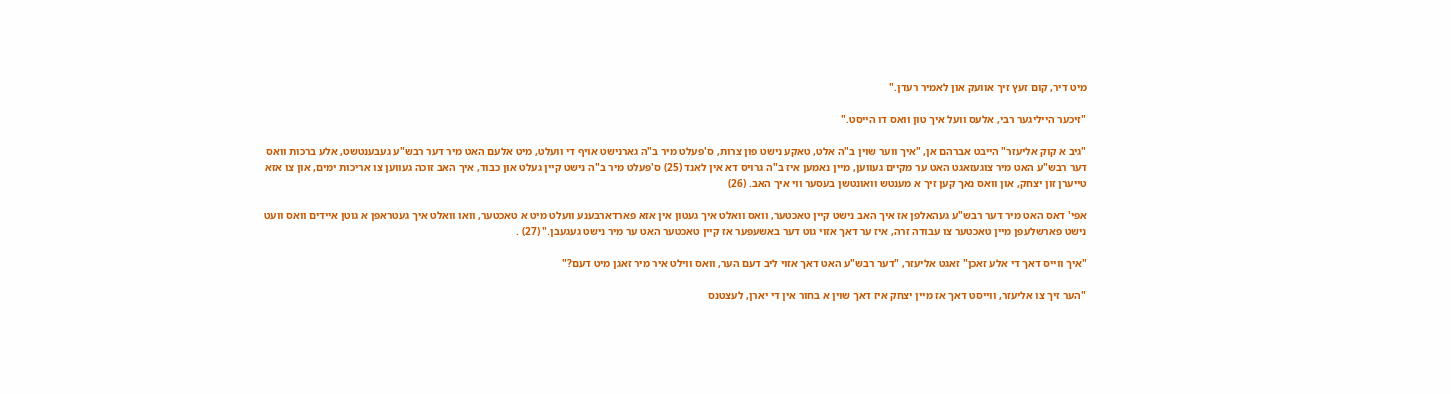מיט דיר, קום זעץ זיך אוועק און לאמיר רעדן."

"זיכער הייליגער רבי, אלעס וועל איך טון וואס דו הייסט."

"גיב א קוק אליעזר" הייבט אברהם אן, "איך ווער שוין ב"ה אלט, טאקע נישט פון צרות, ס'פעלט מיר ב"ה גארנישט אויף די וועלט, מיט אלעם האט מיר דער רבש"ע געבענטשט, אלע ברכות וואס דער רבש"ע האט מיר צוגעזאגט האט ער מקיים געווען, מיין נאמען איז ב"ה גרויס דא אין לאנד (25) ס'פעלט מיר ב"ה נישט קיין געלט און כבוד, איך האב זוכה געווען צו אריכות ימים, און צו אזא טייערן זון יצחק, און וואס נאך קען זיך א מענטש וואונטשן בעסער ווי איך האב. (26)

אפי' דאס האט מיר דער רבש"ע געהאלפן אז איך האב נישט קיין טאכטער, וואס וואלט איך געטון אין אזא פארדארבענע וועלט מיט א טאכטער, וואו וואלט איך געטראפן א גוטן איידים וואס וועט נישט פארשלעפן מיין טאכטער צו עבודה זרה, איז ער דאך אזוי גוט דער באשעפער אז קיין טאכטער האט ער מיר נישט געגעבן." (27) .

"איך ווייס דאך די אלע זאכן" זאגט אליעזר, "דער רבש"ע האט דאך אזוי ליב דעם הער, וואס ווילט איר מיר זאגן מיט דעם?"

"הער זיך צו אליעזר, ווייסט דאך אז מיין יצחק איז דאך שוין א בחור אין די יארן, לעצטנס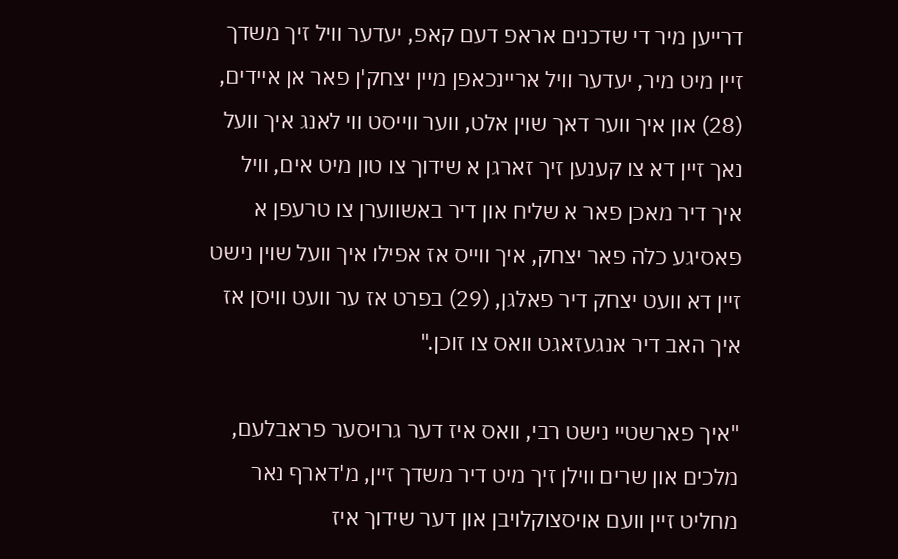דרייען מיר די שדכנים אראפ דעם קאפ, יעדער וויל זיך משדך זיין מיט מיר, יעדער וויל אריינכאפן מיין יצחק'ן פאר אן איידים, (28) און איך ווער דאך שוין אלט, ווער ווייסט ווי לאנג איך וועל נאך זיין דא צו קענען זיך זארגן א שידוך צו טון מיט אים, וויל איך דיר מאכן פאר א שליח און דיר באשווערן צו טרעפן א פאסיגע כלה פאר יצחק, איך ווייס אז אפילו איך וועל שוין נישט זיין דא וועט יצחק דיר פאלגן, (29) בפרט אז ער וועט וויסן אז איך האב דיר אנגעזאגט וואס צו זוכן."

"איך פארשטיי נישט רבי, וואס איז דער גרויסער פראבלעם, מלכים און שרים ווילן זיך מיט דיר משדך זיין, מ'דארף נאר מחליט זיין וועם אויסצוקלויבן און דער שידוך איז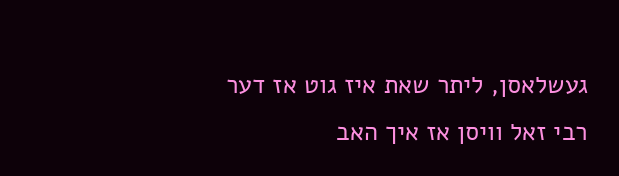געשלאסן, ליתר שאת איז גוט אז דער רבי זאל וויסן אז איך האב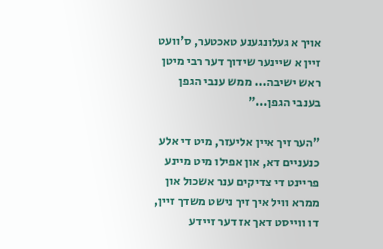אויך א געלונגענע טאכטער, ס'וועט זיין א שיינער שידוך דער רבי מיטן ראש ישיבה... ממש ענבי הגפן בענבי הגפן..."

"הער זיך איין אליעזר, מיט די אלע כנעניים דא, און אפילו מיט מיינע פריינט די צדיקים ענר אשכול און ממרא וויל איך זיך נישט משדך זיין, דו ווייסט דאך אז דער זיידע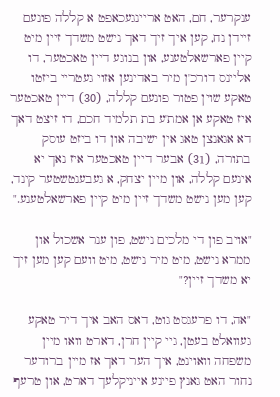ענקרער, חם, האט אריינגעכאפט א קללה פונעם זיידן נח, קען איך זיך דאך נישט משדך זיין מיט קיין פארשאלטענע, און בנוגע דיין טאכטער, דו אליינס דורכ'ן מיר באדינען אזוי געטריי ביזטו טאקע שוין פטור פונעם קללה, (30) דיין טאכטער איז טאקע אן אמת'ע בת תלמיד חכם, דו זיצט דאך דא אגאנצן טאג אין ישיבה און דו ביזט עוסק בתורה, (31) אבער דיין טאכטער איז נאך יא אינעם קללה, און מיין יצחק, א געבענטשטער קינד, קען מען נישט משדך זיין מיט קיין פארשאלטענע."

"אויב פון די מלכים נישט, פון ענר אשכול און ממרא נישט, מיט מיר נישט, מיט וועם קען מען זיך יא משדך זיין?"

"אה, דו פרעגסט גוט, דאס האב איך דיר טאקע געוואלט בעטן, גיי קיין חרן, דארט וואו מיין משפחה וואוינט, איך הער דאך אז מיין ברודער נחור האט גאנץ פיינע אייניקלעך דארט, און טרעף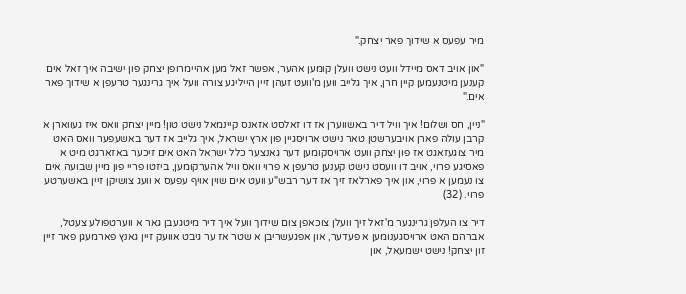מיר עפעס א שידוך פאר יצחק."

"און אויב דאס מיידל וועט נישט וועלן קומען אהער, אפשר זאל מען אהיימרופן יצחק פון ישיבה איך זאל אים קענען מיטנעמען קיין חרן, איך גלייב ווען מ'וועט זעהן זיין הייליגע צורה וועל איך גרינגער טרעפן א שידוך פאר אים."

"ניין, חס ושלום! איך וויל דיר באשווערן אז דו זאלסט אזאנס קיינמאל נישט טון! מיין יצחק וואס איז געווארן א קרבן עולה פארן אויבערשטן טאר נישט ארויסגיין פון ארץ ישראל, איך גלייב אז דער באשעפער וואס האט מיר צוגעזאגט אז פון יצחק וועט ארויסקומען דער גאנצער כלל ישראל האט אים זיכער באזארגט מיט א פאסיגע פרוי, אויב דו וועסט נישט קענען טרעפן א פרוי וואס וויל אהערקומען, ביזטו פריי פון מיין שבועה אים צו נעמען א פרוי, און איך פארלאז זיך אז דער רבש"ע וועט אים שוין אויף עפעס א וועג צושיקן זיין באשערטע פרוי. (32)

דיר צו העלפן גרינגער מ'זאל זיך וועלן צוכאפן צום שידוך וועל איך דיר מיטגעבן גאר א ווערטפולע צעטל, אברהם האט ארויסגענומען א פעדער, און אפגעשריבן א שטר אז ער גיבט אוועק זיין גאנץ פארמעגן פאר זיין זון יצחק! נישט ישמעאל, און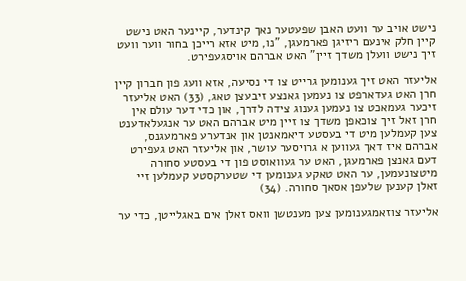נישט אויב ער וועט האבן שפעטער נאך קינדער, קיינער האט נישט קיין חלק אינעם ריזיגן פארמעגן, "נו, מיט אזא רייכן בחור ווער וועט זיך נישט וועלן משדך זיין" האט אברהם אויסגעפירט.

אליעזר האט זיך גענומען גרייט צו די נסיעה, אזא וועג פון חברון קיין חרן האט געדארפט צו נעמען גאנצע זיבעצן טאג, (33) האט אליעזר זיכער געמאכט צו נעמען גענוג צידה לדרך, און כדי דער עולם אין חרן זאל זיך צוכאפן משדך צו זיין מיט אברהם האט ער אנגעלאדענט צען קעמלען מיט די בעסטע דיאמאנטן און אנדערע פארמעגנס, אברהם איז דאך געווען א גרויסער עושר, און אליעזר האט געפירט דעם גאנצן פארמעגן, האט ער געוואוסט פון די בעסטע סחורה מיטצונעמען, ער האט טאקע גענומען די שטערקסטע קעמלען זיי זאלן קענען שלעפן אסאך סחורה. (34)

אליעזר צוזאמגענומען צען מענטשן וואס זאלן אים באגלייטן, כדי ער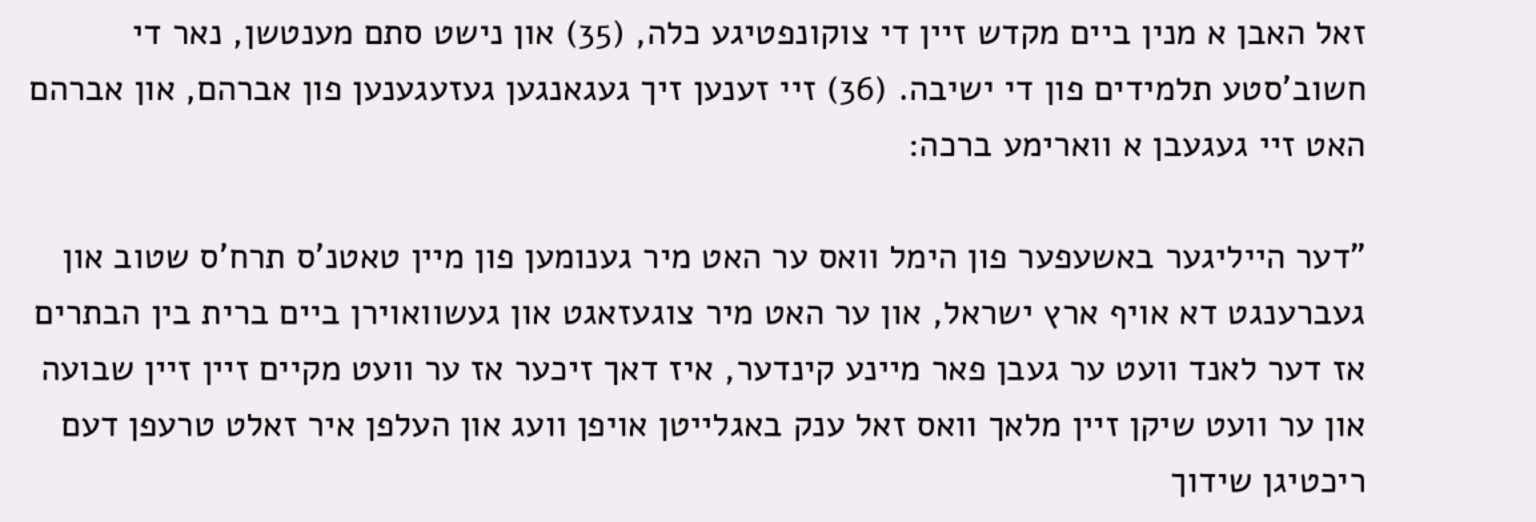זאל האבן א מנין ביים מקדש זיין די צוקונפטיגע כלה, (35) און נישט סתם מענטשן, נאר די חשוב'סטע תלמידים פון די ישיבה. (36) זיי זענען זיך געגאנגען געזעגענען פון אברהם, און אברהם האט זיי געגעבן א ווארימע ברכה:

"דער הייליגער באשעפער פון הימל וואס ער האט מיר גענומען פון מיין טאטנ'ס תרח'ס שטוב און געברענגט דא אויף ארץ ישראל, און ער האט מיר צוגעזאגט און געשוואוירן ביים ברית בין הבתרים אז דער לאנד וועט ער געבן פאר מיינע קינדער, איז דאך זיכער אז ער וועט מקיים זיין זיין שבועה און ער וועט שיקן זיין מלאך וואס זאל ענק באגלייטן אויפן וועג און העלפן איר זאלט טרעפן דעם ריכטיגן שידוך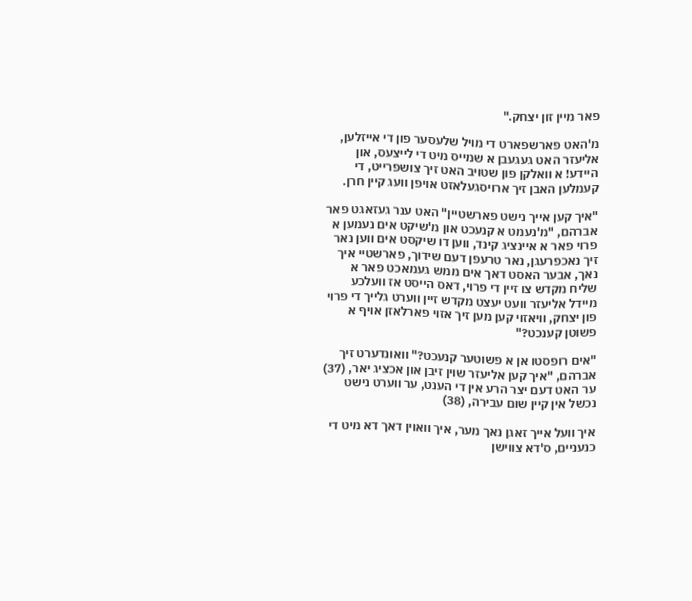פאר מיין זון יצחק."

מ'האט פארשפארט די מויל שלעסער פון די אייזלען, אליעזר האט געגעבן א שמייס מיט די לייצעס, און היידע! א וואלקן פון שטויב האט זיך צושפרייט, די קעמלען האבן זיך ארויסגעלאזט אויפן וועג קיין חרן.

"איך קען אייך נישט פארשטיין" האט ענר געזאגט פאר אברהם, "מ'נעמט א קנעכט און מ'שיקט אים נעמען א פרוי פאר א איינציג קינד, ווען דו שיקסט אים ווען נאר זיך נאכפרעגן, נאר טרעפן דעם שידוך, פארשטיי איך נאך, אבער האסט דאך אים ממש געמאכט פאר א שליח מקדש צו זיין די פרוי, דאס הייסט אז וועלכע מיידל אליעזר וועט יעצט מקדש זיין ווערט גלייך די פרוי פון יצחק, וויאזוי קען מען זיך אזוי פארלאזן אויף א פשוטן קענכט?"

"אים רופסטו אן א פשוטער קנעכט?" וואונדערט זיך אברהם, "איך קען אליעזר שוין זיבן און אכציג יאר, (37) ער האט דעם יצר הרע אין די הענט, ער ווערט נישט נכשל אין קיין שום עבירה, (38)

איך וועל אייך זאגן נאך מער, איך וואוין דאך דא מיט די כנעניים, ס'דא צווישן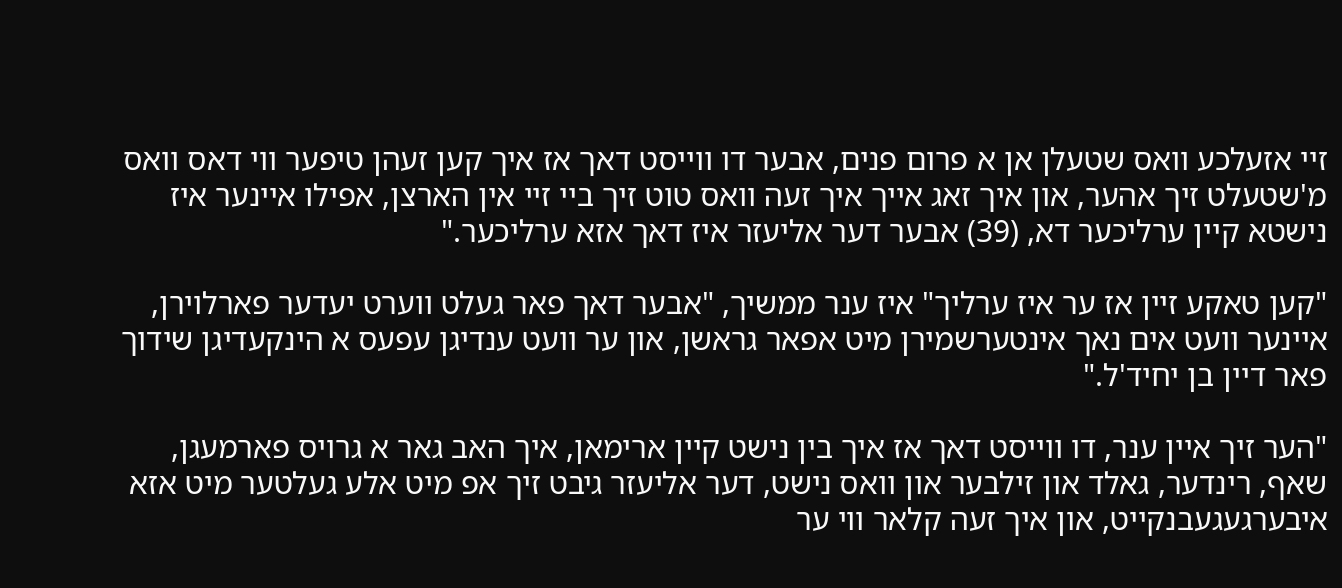זיי אזעלכע וואס שטעלן אן א פרום פנים, אבער דו ווייסט דאך אז איך קען זעהן טיפער ווי דאס וואס מ'שטעלט זיך אהער, און איך זאג אייך איך זעה וואס טוט זיך ביי זיי אין הארצן, אפילו איינער איז נישטא קיין ערליכער דא, (39) אבער דער אליעזר איז דאך אזא ערליכער."

"קען טאקע זיין אז ער איז ערליך" איז ענר ממשיך, "אבער דאך פאר געלט ווערט יעדער פארלוירן, איינער וועט אים נאך אינטערשמירן מיט אפאר גראשן, און ער וועט ענדיגן עפעס א הינקעדיגן שידוך פאר דיין בן יחיד'ל."

"הער זיך איין ענר, דו ווייסט דאך אז איך בין נישט קיין ארימאן, איך האב גאר א גרויס פארמעגן, שאף, רינדער, גאלד און זילבער און וואס נישט, דער אליעזר גיבט זיך אפ מיט אלע געלטער מיט אזא איבערגעגעבנקייט, און איך זעה קלאר ווי ער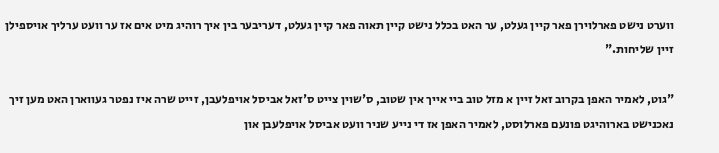ווערט נישט פארלוירן פאר קיין געלט, ער האט בכלל נישט קיין תאוה פאר קיין געלט, דעריבער בין איך רוהיג מיט אים אז ער וועט ערליך אויספילן זיין שליחות."

"גוט, לאמיר האפן בקרוב זאל זיין א מזל טוב ביי אייך אין שטוב, ס'שוין צייט ס'זאל אביסל אויפלעבן, זייט שרה איז נפטר געווארן האט מען זיך נאכנישט בארוהיגט פונעם פארלוסט, לאמיר האפן אז די נייע שניר וועט אביסל אויפלעבן און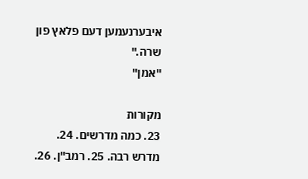איבערנעמען דעם פלאץ פון שרה."
"אמן"

מקורות
23. כמה מדרשים. 24. מדרש רבה. 25. רמב"ן. 26.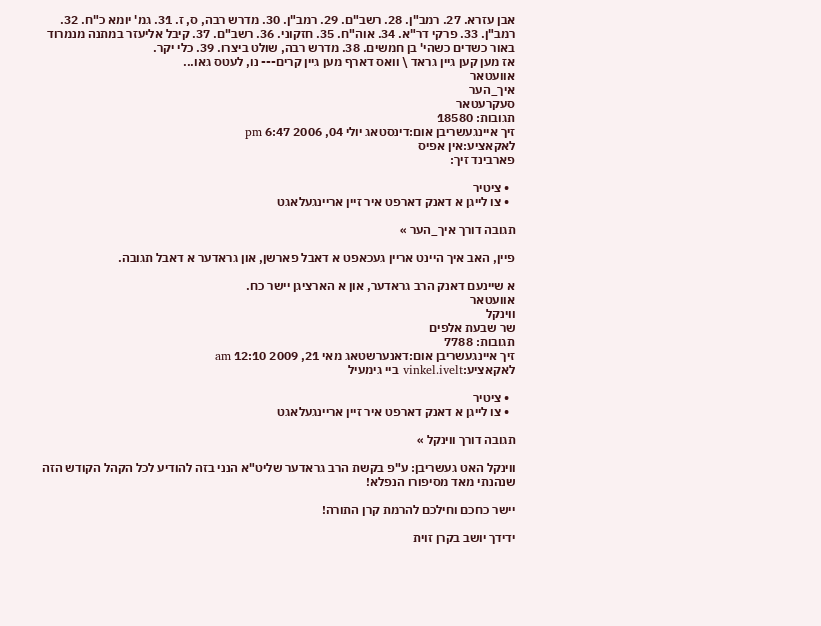אבן עזרא. 27. רמב"ן. 28. רשב"ם. 29. רמב"ן. 30. מדרש רבה, ס, ז. 31. גמ' יומא כ"ח. 32. רמב"ן. 33. פרקי דר"א. 34. אוה"ח. 35. חזקוני. 36. רשב"ם. 37. קיבל אליעזר במתנה מנמרוד באור כשדים כשהי' בן חמשים. 38. מדרש רבה, שולט ביצרו. 39. כלי יקר.
אז מען קען גיין גראד \ וואס דארף מען גיין קרים--- נו, לעטס גאו...
אוועטאר
איך_הער
סעקרעטאר
תגובות: 18580
זיך איינגעשריבן אום:דינסטאג יולי 04, 2006 6:47 pm
לאקאציע:אין אפיס
פארבינד זיך:

  • ציטיר
  • צו לייגן א דאנק דארפט איר זיין אריינגעלאגט

תגובה דורך איך_הער »

פיין, האב איך היינט אריין געכאפט א דאבל פארשן, און גראדער א דאבל תגובה.

א שיינעם דאנק הרב גראדער, און א הארציגן יישר כח.
אוועטאר
ווינקל
שר שבעת אלפים
תגובות: 7788
זיך איינגעשריבן אום:דאנערשטאג מאי 21, 2009 12:10 am
לאקאציע:vinkel.ivelt ביי גימעיל

  • ציטיר
  • צו לייגן א דאנק דארפט איר זיין אריינגעלאגט

תגובה דורך ווינקל »

ווינקל האט געשריבן: ע"פ בקשת הרב גראדער שליט"א הנני בזה להודיע לכל הקהל הקודש הזה שנהנתי מאד מסיפורו הנפלא!

יישר כחכם וחילכם להרמת קרן התורה!

ידידך יושב בקרן זוית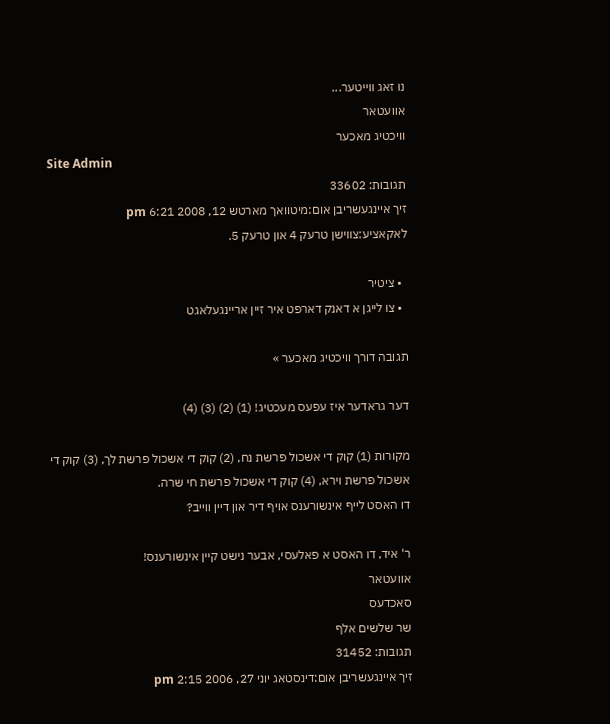נו זאג ווייטער...
אוועטאר
וויכטיג מאכער
Site Admin
תגובות: 33602
זיך איינגעשריבן אום:מיטוואך מארטש 12, 2008 6:21 pm
לאקאציע:צווישן טרעק 4 און טרעק 5.

  • ציטיר
  • צו לייגן א דאנק דארפט איר זיין אריינגעלאגט

תגובה דורך וויכטיג מאכער »

דער גראדער איז עפעס מעכטיג! (1) (2) (3) (4)

מקורות (1) קוק די אשכול פרשת נח, (2) קוק די אשכול פרשת לך, (3) קוק די אשכול פרשת וירא, (4) קוק די אשכול פרשת חי שרה.
דו האסט לייף אינשורענס אויף דיר און דיין ווייב?

ר' איד, דו האסט א פאלעסי, אבער נישט קיין אינשורענס!
אוועטאר
סאכדעס
שר שלשים אלף
תגובות: 31452
זיך איינגעשריבן אום:דינסטאג יוני 27, 2006 2:15 pm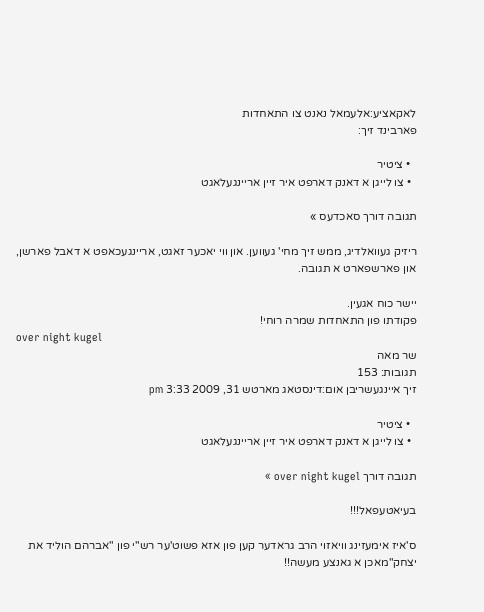לאקאציע:אלעמאל נאנט צו התאחדות
פארבינד זיך:

  • ציטיר
  • צו לייגן א דאנק דארפט איר זיין אריינגעלאגט

תגובה דורך סאכדעס »

ריזיק געוואלדיג, ממש זיך מחי' געווען. און ווי יאכער זאגט, אריינגעכאפט א דאבל פארשן, און פארשפארט א תגובה.

יישר כוח אגעין.
פקודתו פון התאחדות שמרה רוחי!
over night kugel
שר מאה
תגובות: 153
זיך איינגעשריבן אום:דינסטאג מארטש 31, 2009 3:33 pm

  • ציטיר
  • צו לייגן א דאנק דארפט איר זיין אריינגעלאגט

תגובה דורך over night kugel »

בעיאטעפאל!!!

ס'איז אימעזינג וויאזוי הרב גראדער קען פון אזא פשוט'ער רש"י פון "אברהם הוליד את יצחק"מאכן א גאנצע מעשה!!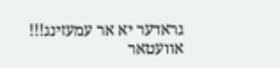גראדער יא אר עמעזינג!!!
אוועטאר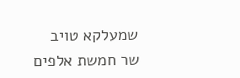שמעלקא טויב
שר חמשת אלפים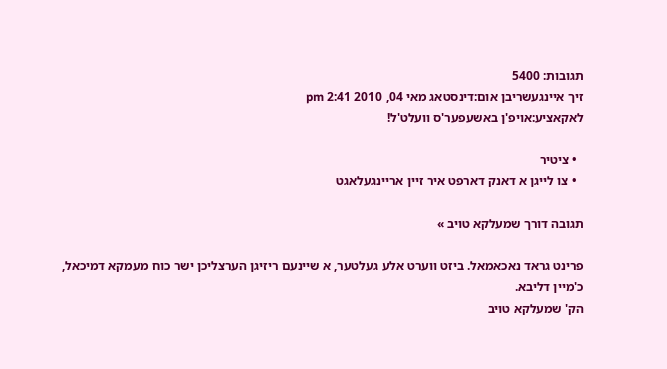תגובות: 5400
זיך איינגעשריבן אום:דינסטאג מאי 04, 2010 2:41 pm
לאקאציע:אויפ'ן באשעפער'ס וועלט'ל!

  • ציטיר
  • צו לייגן א דאנק דארפט איר זיין אריינגעלאגט

תגובה דורך שמעלקא טויב »

פרינט גראד נאכאמאל. ביזט ווערט אלע געלטער, א שיינעם ריזיגן הערצליכן ישר כוח מעמקא דמיכאל, כ'מיין דליבא.
הק' שמעלקא טויב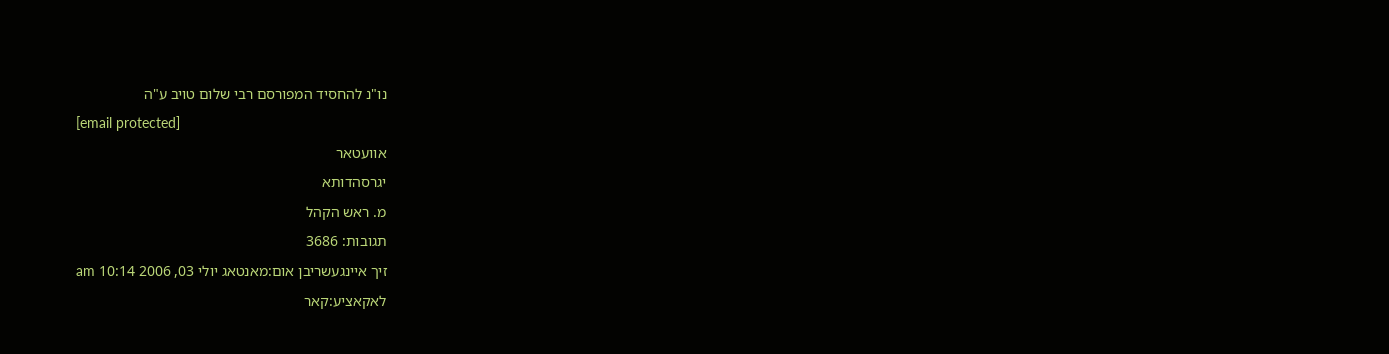נו"נ להחסיד המפורסם רבי שלום טויב ע"ה
[email protected]
אוועטאר
יגרסהדותא
מ. ראש הקהל
תגובות: 3686
זיך איינגעשריבן אום:מאנטאג יולי 03, 2006 10:14 am
לאקאציע:קאר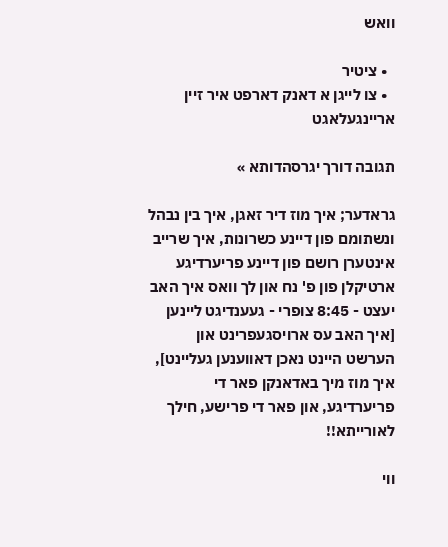וואש

  • ציטיר
  • צו לייגן א דאנק דארפט איר זיין אריינגעלאגט

תגובה דורך יגרסהדותא »

גראדער; איך מוז דיר זאגן, איך בין נבהל ונשתומם פון דיינע כשרונות, איך שרייב אינטערן רושם פון דיינע פריערדיגע ארטיקלן פון פ' נח און לך וואס איך האב יעצט - 8:45 צופרי - געענדיגט ליינען [איך האב עס ארויסגעפרינט און הערשט היינט נאכן דאווענען געליינט], איך מוז מיך באדאנקן פאר די פריערדיגע, און פאר די פרישע, חילך לאורייתא!!

ווי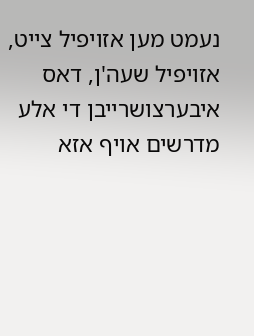נעמט מען אזויפיל צייט, אזויפיל שעה'ן, דאס איבערצושרייבן די אלע מדרשים אויף אזא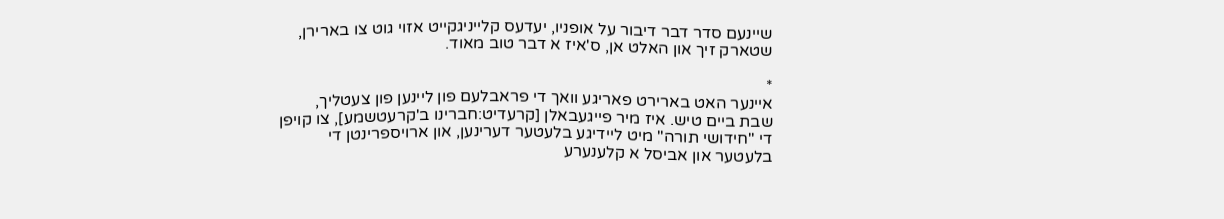שיינעם סדר דבר דיבור על אופניו, יעדעס קלייניגקייט אזוי גוט צו בארירן, שטארק זיך און האלט אן, ס'איז א דבר טוב מאוד.

*
איינער האט בארירט פאריגע וואך די פראבלעם פון ליינען פון צעטליך, שבת ביים טיש. איז מיר פייגעבאלן [קרעדיט:חברינו ב'קרעטשמע], צו קויפן די "חידושי תורה" מיט ליידיגע בלעטער דערינען, און ארויספרינטן די בלעטער און אביסל א קלענערע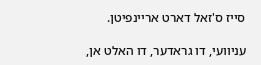סייז ס'זאל דארט אריינפיטן.

עניוועי, דו גראדער, דו האלט אן,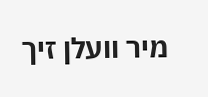מיר וועלן זיך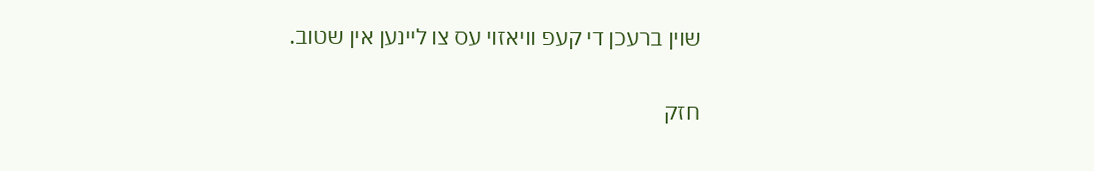שוין ברעכן די קעפ וויאזוי עס צו ליינען אין שטוב.

חזק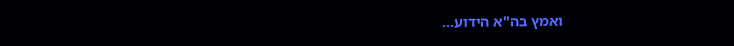ואמץ בה"א הידוע...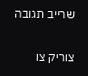שרייב תגובה

צוריק צו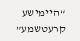“היימישע קרעטשמע”